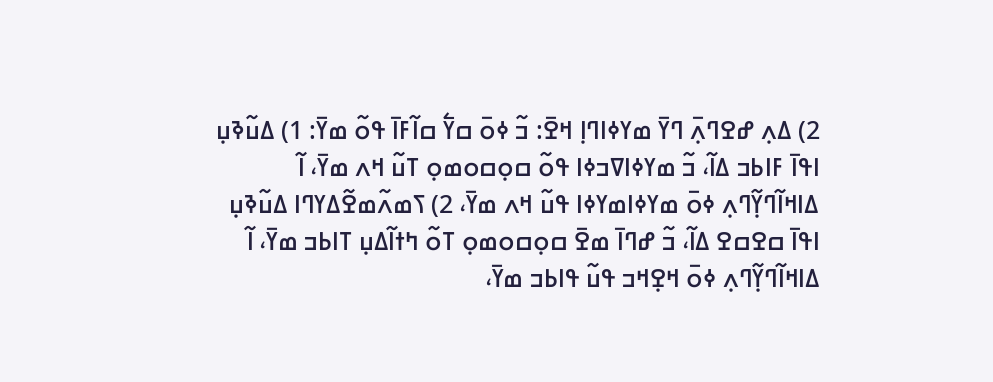2) ߡߍ߲ ߝߐߣߍ߲߫ ߣߌ߫ ߘߌߦߊߣߊ߲ ߞߐ߫: ߏ߬ ߦߋ߫ ߛߌ߱ ߛߊ߬ߓߊ߫ ߟߋ߬ ߘߌ߫: 1) ߡߎ߬ߢߎ߲ ߊߟߊ߫ ߓߊߕߏ ߡߊ߬، ߏ߬ ߘߌߦߊߜߏߦߊ ߟߋ߬ ߛߋ߲ߛߋߘߋ߲ ߠߎ߬ ߞߍ ߘߌ߫، ߊ߬ ߡߊߞߊ߬ߣߌ߲߬ߣߍ߲ ߦߋ߫ ߘߌߦߊߘߌߦߊ ߟߎ߬ ߞߍ ߘߌ߫، 2) ߖߘߍ߬ߘߐ߬ߡߌߣߊ ߡߎ߬ߢߎ߲ ߊߟߊ߫ ߛߐߛߐ ߡߊ߬، ߏ߬ ߝߣߊ߫ ߘߐ߫ ߛߋ߲ߛߋߘߋ߲ ߠߋ߬ ߤߙߊ߬ߡߎ߲ ߠߊߕߏ ߘߌ߫، ߊ߬ ߡߊߞߊ߬ߣߌ߲߬ߣߍ߲ ߦߋ߫ ߞߐ߲ߞߏ ߟߎ߬ ߟߊߕߏ ߘߌ߫،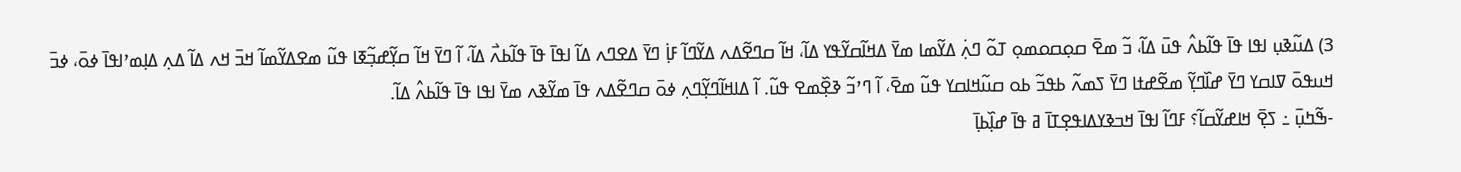3) ߡߎ߬ߢߎ߲ ߊߟߊ ߟߊ߫ ߟߊ߬ߕߍ߮ ߟߎ߫ ߡߊ߬، ߏ߬ ߘߐ߫ ߛߋ߲ߛߋߘߋ߲ ߠߋ߬ ߣߍ߲߭ ߡߌ߬ߘߊ ߘߌ߫ ߡߞߊ߬ߛߌ߬ߟߌ ߡߊ߬، ߞߊ߬ ߛߣߐ߬ߡߍ ߡߌ߬ߣߊ߬ ߓߊ߲߭ ߣߌ߫ ߡߐߣߍ ߡߊ߬ ߊߟߊ߫ ߟߊ߫ ߟߊ߬ߕߍ߯ ߡߊ߬، ߊ߬ ߣߌ߫ ߞߊ߬ ߛߌ߲߬ߝߏ߲߬ߧߊ ߟߎ߬ ߘߐߡߌ߬ߘߊ߬ ߞߏ߫ ߞߍ ߡߊ߬ ߡߍ߲ ߡߊ߲ߘߴߊߟߊ߫ ߦߋ߫، ߦߏ߫ ߞߎߟߋ߫ ߜߊߛߌ ߣߌ߫ ߝߊ߰ߣߌ߲߬ ߘߐ߬ߝߙߊ ߣߌ߫ ߖߘߍ߬ ߕߟߏ߬ ߕߋ ߛߎ߬ߞߊߛߌ ߟߎ߬ ߘߐ߫، ߊ߬ ߣߴߏ߬ ߢߐ߲߰ߘߐ ߟߎ߬. ߊ߬ ߡߊߞߊ߬ߣߌ߲߬ߣߍ߲ ߦߋ߫ ߛߣߐ߬ߡߍ ߟߊ߫ ߘߌ߬ߢߍ ߘߌ߫ ߊߟߊ ߟߊ߫ ߟߊ߬ߕߍ߮ ߡߊ߬.
-ߒ߬ߤߎ߲߫ ߸ ߖߐ߲߫ ߞߊߝߌ߬ߛߊ߬؟ ߓߣߊ߬ ߊߟߊ߫ ߞߏߢߌߡߊߟߐ߲ߠߊ߫ ߥ ߟߊ߫ ߝߊ߲߰ߕߊ߲߫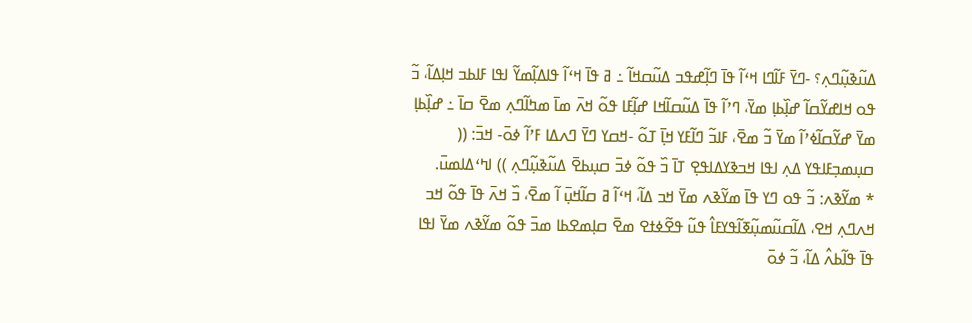ߡߎ߬ߢߎ߲߬ߣߍ߲؟ -ߣߌ߫ ߓߊ߬ߣߊ ߞߵߊ߬ ߟߊ߫ ߣߊ߲߬ߝߟߏ ߡߎ߬ߛߞߊ߬ ߸ ߥ ߟߊ߫ ߞߵߊ߬ ߟߊߡߊ߲߬ߘߌ߬ ߊߟߊ ߓߊߕߏ ߞߊ߲ߡߊ߬، ߏ߬ ߟߋ ߞߊߝߌ߬ߛߊ߬ ߝߊ߲߰ߕߊ߲ ߘߌ߫، ߣߴߊ߬ ߟߊ߫ ߡߎ߬ߛߊ߬ߞߊ ߝߊ߲߬ߓߊ ߟߋ߬ ߞߍ߫ ߘߊ߫ ߘߤߊ߬ߣߍ߲ ߘߐ߫ ߛߊ߫ ߸ ߝߊ߲߰ߕߊ߲ ߘߌ߫ ߝߌ߬ߛߊ߬ߦߴߊ߬ ߘߌ߫ ߏ߬ ߘߐ߫، ߓߊߏ߬ ߣߊ߬ߓߌ ߞߊ߲߫ ߠߋ߬ -ߞߛߌ ߣߌ߫ ߣߍߡߊ ߓߴߊ߬ ߦߋ߫- ߞߏ߫: (( ߛߎ߲ߘߏ߲ߓߊߟߌ ߡߍ߲ ߊߟߊ ߞߏߢߌߡߊߟߐ߲ ߠߊ߫ ߏ߰ ߟߋ߬ ߦߏ߫ ߛߎ߲ߕߐ߫ ߡߎ߬ߢߎ߲߬ߣߍ߲ )) ߊߤߵߡߊߘߎ߫.
* ߘߌ߬ߢߍ: ߏ߬ ߟߋ ߣߌ ߟߊ߫ ߘߌ߬ߢߍ ߘߌ߫ ߞߏ ߡߊ߬، ߞߵߊ߬ ߥ ߛߊ߬ߞߎ߲߫ ߊ߬ ߘߐ߫، ߏ߰ ߞߍ߫ ߟߊ߫ ߟߋ߬ ߞߏ ߞߍߣߍ߲ ߞߐ، ߡߊ߬ߛߎ߬ߘߎ߲߬ߧߊ߬ߟߌߓߊ߮ ߟߎ߬ ߟߐ߬ߦߙߐ ߘߐ߫ ߛߊ߲ߘߐߕߊ ߘߏ߫ ߟߋ߬ ߘߌ߬ߢߍ ߘߌ߫ ߊߟߊ ߟߊ߫ ߟߊ߬ߕߍ߮ ߡߊ߬، ߏ߬ ߦߋ߫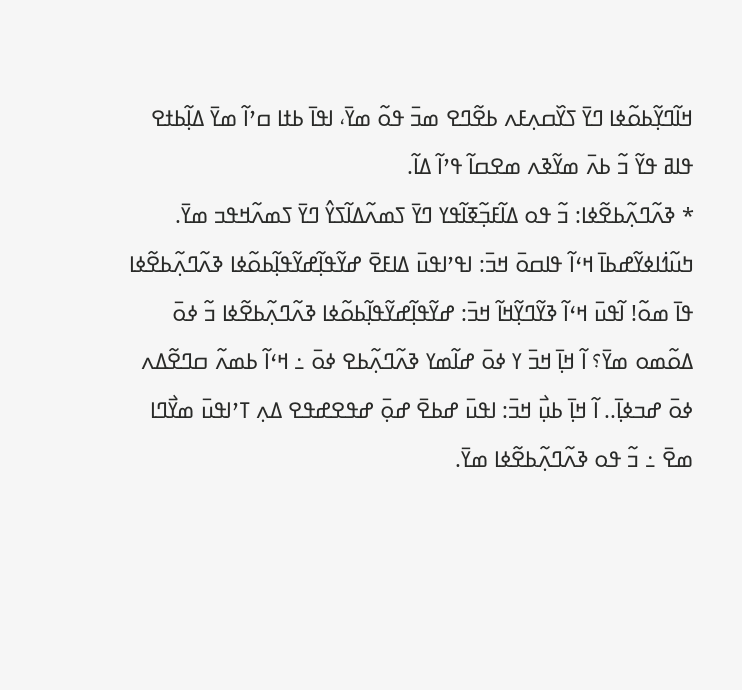ߞߊ߬ߣߌ߲߬ߕߋ߬ߦߊ ߣߌ߫ ߖߌ߰ߛߍ߲ߓߍ ߕߐ߬ߣߐ ߘߏ߫ ߟߋ߬ ߘߌ߫، ߊߟߊ߫ ߕߙߊ ߛߴߊ߬ ߘߌ߫ ߡߊ߲߬ߕߙߐ ߟߊߥ ߟߌ߬ ߏ߬ ߕߍ߫ ߘߌ߬ߢߍ ߘߐߛߊ߬ ߟߴߊ߬ ߡߊ߬.
* ߢߍ߬ߣߍ߲߬ߕߐ߬ߦߊ: ߏ߬ ߟߋ ߡߊ߬ߓߏ߲߬ߧߊ߬ߟߌ ߣߌ߫ ߖߘߍ߬ߡߊ߬ߖߌ߮ ߣߌ߫ ߖߘߍ߬ߞߟߏ ߘߌ߫. ߤߎ߬ߗ߭ߊߦߌ߬ߝߕߊ߫ ߞߵߊ߬ ߟߊߛߋ߫ ߞߏ߫: ߊߟߴߊߟߎ߫ ߡߊߓߐ߫ ߝߌ߬ߟߊ߲߬ߝߌ߬ߟߊ߲߬ߕߋ߬ߦߊ ߢߍ߬ߣߍ߲߬ߕߐ߬ߦߊ ߟߊ߫ ߘߋ߬! ߊ߬ߟߎ߫ ߞߵߊ߬ ߢߌ߬ߣߌ߲߬ߞߊ߬ ߞߏ߫: ߝߌ߬ߟߊ߲߬ߝߌ߬ߟߊ߲߬ߕߋ߬ߦߊ ߢߍ߬ߣߍ߲߬ߕߐ߬ߦߊ ߏ߬ ߦߋ߫ ߡߋ߬ߘߋ ߘߌ߫؟ ߊ߬ ߞߊ߲߫ ߞߏ߫ ߌ ߦߋ߫ ߝߊ߬ߘߌ ߢߍ߬ߣߍ߲߬ߕߐ ߦߋ߫ ߸ ߞߵߊ߬ ߕߘߍ߬ ߛߣߐ߬ߡߍ ߦߋ߫ ߝߏߦߊ߲߫.. ߊ߬ ߞߊ߲߫ ߕߎ߲߯ ߞߏ߫: ߊߟߎ߫ ߝߕߐ߫ ߝߋ߲߫ ߝߟߐߝߟߐ ߡߍ߲ ߠߴߊߟߎ߫ ߘߌ߯ߣߊ ߘߐ߫ ߸ ߏ߬ ߟߋ ߢߍ߬ߣߍ߲߬ߕߐ߬ߦߊ ߘߌ߫.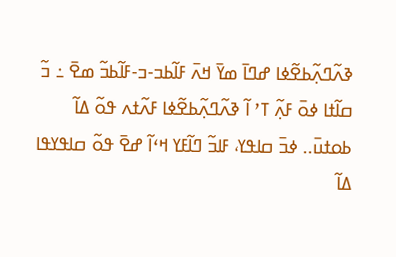ߢߍ߬ߣߍ߲߬ߕߐ߬ߦߊ ߝߣߊ߫ ߘߌ߫ ߞߍ߫ ߓߊ߬ߕߏ-ߏ-ߓߊ߬ߕߏ߬ ߘߐ߫ ߸ ߏ߬ ߛߊ߬ߙߊ ߦߋ߫ ߓߍ߲߬ ߠߴ ߊ߬ ߢߍ߬ߣߍ߲߬ߕߐ߬ߦߊ ߓߍ߬ߙߍ ߟߋ߬ ߡߊ߬ ߕߋߙߎ߫.. ߦߏ߫ ߛߊߟߌ، ߓߊߏ߬ ߣߊ߬ߓߌ ߞߵߊ߬ ߝߐ߫ ߟߋ߬ ߛߊߟߌߟߊ ߡߊ߬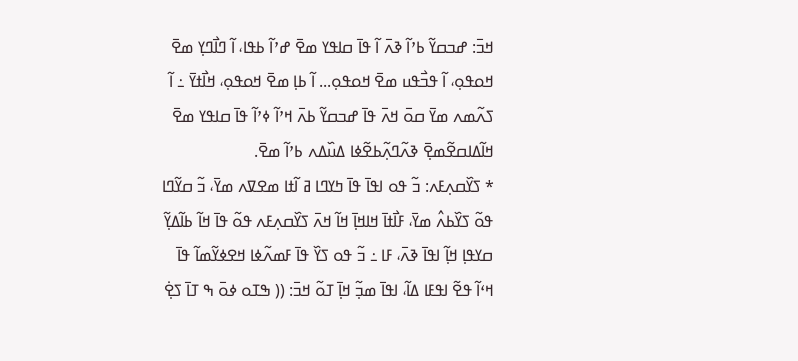ߞߏ߫: ߝߏߛߌ߬ ߕߴߊ߬ ߢߍ߫ ߊ߬ ߟߊ߫ ߛߊߟߌ ߘߐ߫ ߝߴߊ߬ ߕߟߊ، ߊ߬ ߣߊ߯ߣߌ߲ ߘߐ߫ ߞߋߟߋ߲، ߊ߬ ߟߏ߯ߟߎ ߘߐ߫ ߞߋߟߋ߲... ߊ߬ ߕߊ߲ ߘߐ߫ ߞߋߟߋ߲، ߞߊ߯ߙߌ߫ ߸ ߊ߬ ߖߍ߬ߘߍ ߘߌ߫ ߛߋ߫ ߞߍ߫ ߟߊ߫ ߝߏߛߌ߬ ߕߍ߫ ߞߴߊ߬ ߦߴߊ߬ ߟߊ߫ ߛߊߟߌ ߘߐ߫ ߞߊ߬ߡߊߛߐ߬ߘߐ߲߫ ߢߍ߬ߣߍ߲߬ߕߐ߬ߦߊ ߡߎ߰ߡߍ ߕߴߊ߬ ߘߐ߫.
* ߖߌ߰ߛߍ߲ߓߍ: ߏ߬ ߟߋ ߊߟߊ߫ ߟߊ߫ ߤߌߣߊ ߥ ߊ߬ߙߊ ߘߐߜߍ ߘߌ߫، ߏ߬ ߛߌ߬ߣߊ ߟߋ߬ ߖߌ߰ߕߍ߮ ߘߌ߫، ߓߊ߯ߙߊ߫ ߞߊߞߊ߲߫ ߞߊ߬ ߞߍ߫ ߖߌ߰ߛߍ߲ߓߍ ߟߋ߬ ߟߊ߫ ߞߊ߬ ߕߊ߬ߡߌ߲߬ ߛߌߟߊ߲ ߞߊ߲߬ ߊߟߊ߫ ߢߍ߫، ߓߊ ߸ ߏ߬ ߟߋ ߖߌ߰ ߟߊ߫ ߓߘߍ߬ߦߊ ߞߐߦߌ߬ߘߊ߬ ߟߊ߫ ߞߵߊ߬ ߟߐ߬ ߊߟߓߊ ߡߊ߬، ߊߟߊ߫ ߘߏ߲߬ ߞߊ߲߫ ߠߋ߬ ߞߏ߫: (( ߒߠߋ ߦߋ߫ ߒ ߠߊ߫ ߖߐ߲߭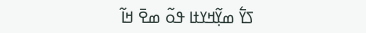ߖߌ߱ ߘߌ߲߬ߞߌߙߊ ߟߋ߬ ߘߐ߫ ߞߊ߬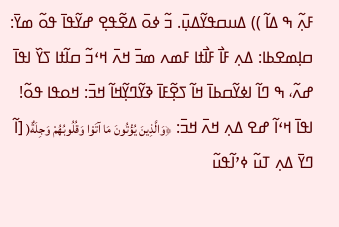ߓߍ߲߬ ߒ ߡߊ߬ )) ߡߎߛߟߌ߬ߡߎ߲߫. ߏ߬ ߦߋ߫ ߡߐ߬ߟߐ߲ ߝߌ߬ߟߊ߫ ߟߋ߬ ߘߌ߫: ߛߊ߲ߘߐߕߊ: ߡߍ߲ ߓߊ߯ ߓߊ߯ߙߊ ߓߘߍ ߘߏ߫ ߞߍ߫ ߞߵߏ߬ ߛߊ߬ߙߊ ߖߌ߰ ߊߟߊ߫ ߝߍ߬، ߒ ߣߊ߬ ߊߦߌ߬ߛߕߊ߫ ߞߊ߬ ߖߐ߲߬ߓߊ߫ ߢߌ߬ߣߌ߲߬ߞߊ߬ ߞߏ߫: ߞߋߟߊ ߟߋ߬! ߊߟߊ߫ ߞߵߊ߬ ߝߐ ߡߍ߲ ߞߍ߫ ߞߏ߫: ﴿وَالَّذِينَ يُؤْتُونَ مَا آتَوْا وَقُلُوبُهُمْ وَجِلَةٌ( [ߊ߬ ߣߌ߫ ߡߍ߲ ߠߎ߬ ߦߴߊ߬ߟߎ߬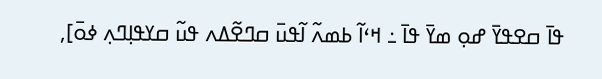ߟߊ߫ ߛߐߟߌ߫ ߝߋ߲ ߘߌ߫ ߟߊ߫ ߸ ߞߵߊ߬ ߕߘߍ߬ ߊ߬ߟߎ߫ ߛߣߐ߬ߡߍ ߟߎ߬ ߛߌߟߊ߲ߣߍ߲ ߦߋ߫],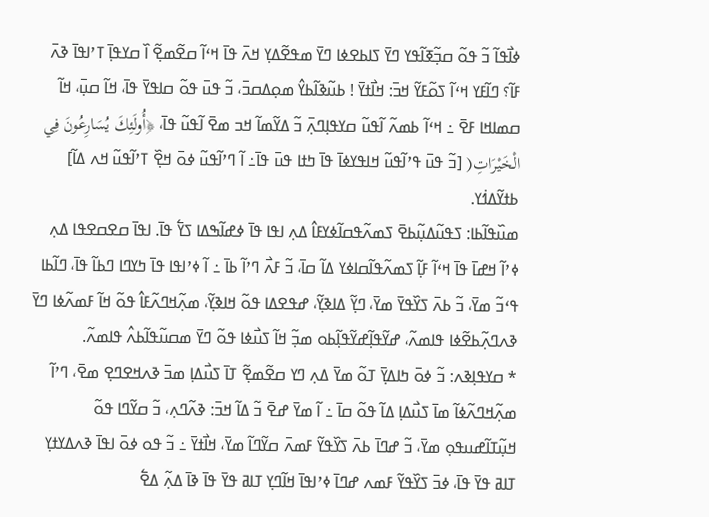ߦߊ߯ߟߊ߬ ߏ߬ ߟߋ߬ ߛߏ߲߬ߧߊ߬ߟߌ ߣߌ߫ ߖߊߕߐߦߊ ߣߌ߫ ߘߟߐ߬ߡߌ߲ ߞߍ߫ ߟߊ߫ ߞߵߊ߬ ߛߐ߬ߘߐ߲߬ ߊ߰ ߛߌߟߊ߲߫ ߠߴߊߟߊ߫ ߢߍ߫ ߓߊ߬؟ ߣߊ߬ߓߌ ߞߵߊ߬ ߖߋ߬ߓߌ߬ ߞߏ߫: ߞߊ߯ߙߌ߫ ! ߕߎ߬ߢߊ߬ߕߌ߮ ߘߋ߲ߡߛߏ߫، ߏ߬ ߟߎ߫ ߟߋ߬ ߛߊߟߌ߫ ߟߊ߫، ߞߊ߬ ߛߎ߲߫، ߞߊ߬ ߛߘߊߞߊ ߓߐ߫ ߸ ߞߵߊ߬ ߕߘߍ߬ ߊ߬ߟߎ߬ ߛߌߟߊ߲ߣߍ߲߫ ߏ߬ ߡߌ߬ߘߊ߬ ߞߏ ߘߐ߫ ߊ߬ߟߎ߬ ߟߊ߫، ﴿أُولَئِكَ يُسَارِعُونَ فِي الْخَيْرَاتِ( [ߏ߬ ߟߎ߫ ߟߴߊ߬ߟߎ߬ ߞߊߟߌߦߊ߫ ߟߊ߫ ߤߙߊ ߟߎ߫ ߟߊ߫߸ ߊ߬ ߣߴߊ߬ߟߎ߬ ߦߋ߫ ߞߐ߲߰ ߠߴߊ߬ߟߎ߬ ߞߍ ߡߊ߬] ߕߙߌ߬ߡߗ߭ߌ.
ߘߎ߰ߟߊ߬ߕߊ: ߖߟߎ߬ߡߎ߲߬ߕߐ߫ ߖߘߍ߬ߟߛߊ߬ߦߌߓߊ߮ ߡߍ߲ ߊߟߊ ߟߊ߫ ߦߝߊ߬ߒߡߊ ߖߌ߱ ߟߊ߫. ߊߟߊ߫ ߛߐߛߐߟߊ ߡߍ߲ ߦߴߊ߬ ߞߝߊ߫ ߟߊ߫ ߞߵߊ߬ ߓߊ߲߬ ߖߘߍ߬ߟߊ߬ߛߊߦߌ ߡߊ߬ ߛߊ߫، ߏ߬ ߓߍ߯ ߣߴߊ߬ ߕߊ߫ ߸ ߊ߬ ߦߴߊߟߊ ߟߊ߫ ߤߌߣߊ ߣߕߊ߬ ߟߊ߫، ߣߊ߬ߕߊ ߟߵߏ߬ ߘߌ߫، ߏ߬ ߕߍ߫ ߖߌ߰ߟߌ߫ ߘߌ߫، ߣߌ߲߬ ߡߊߢߌ߲߬، ߝߟߐߡߊ ߟߋ߬ ߞߊߢߌ߲߬، ߘߍ߲߬ߞߣߍ߬ߓߊ߮ ߟߋ߬ ߞߊ߬ ߓߘߍ߬ߦߊ ߣߌ߫ ߢߍߣߍ߲߬ߕߐ߬ߦߊ ߟߊߘߍ߬، ߝߌ߬ߟߊ߲߬ߝߌ߬ߟߊ߲߬ߕߋ ߘߏ߲߬ ߞߊ߬ ߖߎ߯ߦߊ ߟߋ߬ ߣߌ߫ ߘߛߎ߬ߟߊ߬ߕߍ߮ ߟߊߘߍ߬.
* ߛߌߟߊ߲ߢߍ: ߏ߬ ߦߋ߫ ߤߊߡߌ߲߫ ߠߋ߬ ߘߌ߫ ߡߍ߲ ߣߌ ߛߐ߬ߘߐ߲߬ ߠߊ߫ ߖߎ߯ߡߊ߲ ߘߏ߫ ߢߍߞߐߣߐ߲ ߘߐ߫، ߣߴߊ߬ ߘߍ߲߬ߞߣߍ߬ߦߊ߬ ߘߊ߫ ߖߎ߯ߡߊ߲ ߡߊ߬ ߟߋ߬ ߛߊ߫ ߸ ߊ߬ ߘߌ߫ ߝߐ߫ ߏ߬ ߡߊ߬ ߞߏ߫: ߢߍ߬ߣߍ߲، ߏ߬ ߛߌ߬ߣߊ ߟߋ߬ ߞߎ߲߬ߠߊ߬ߝߎߟߋ߲ ߘߌ߫، ߏ߬ ߝߣߊ߫ ߕߍ߫ ߖߌ߰ߟߌ߬ ߓߘߍ߫ ߛߌ߬ߣߊ߬ ߘߌ߫، ߞߊ߯ߙߌ߫ ߸ ߏ߬ ߟߋ ߦߋ߫ ߊߟߊ߫ ߢߍߡߌߙߌ߲ ߠߊߥ ߟߌ߫ ߟߊ߫، ߦߏ߫ ߖߌ߰ߟߌ߬ ߓߘߍ ߝߣߊ߫ ߦߴߊߟߊ߫ ߞߊ߬ߣߌ߲ ߠߊߥ ߟߌ߫ ߟߊ߫ ߢߊ߫ ߡߍ߲߬ ߡߐ߱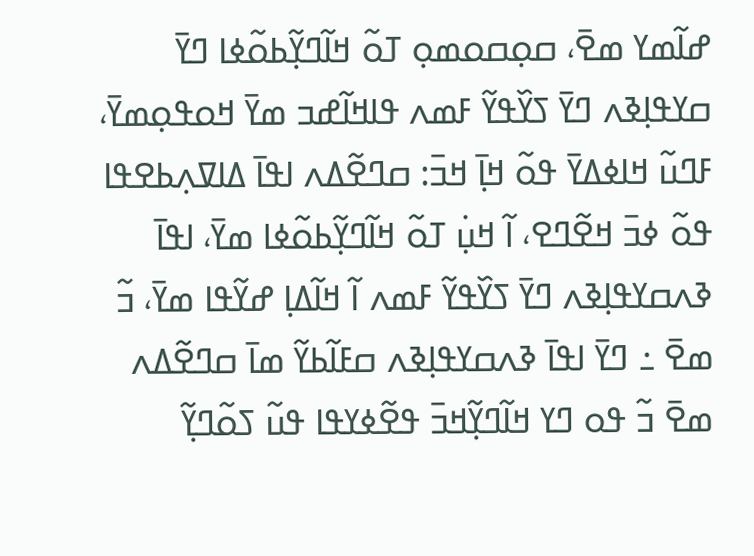ߝߊ߬ߘߌ ߘߐ߫، ߛߋ߲ߛߋߘߋ߲ ߠߋ߬ ߞߊ߬ߣߌ߲߬ߕߋ߬ߦߊ ߣߌ߫ ߛߌߟߊ߲ߢߍ ߣߌ߫ ߖߌ߰ߟߌ߬ ߓߘߍ ߟߊߞߊ߬ߝߏ ߘߌ߫ ߞߋߟߋ߲ߘߌ߫، ߓߣߎ߬ ߞߊߦߡߌ߫ ߟߋ߬ ߞߊ߲߫ ߞߏ߫: ߛߣߐ߬ߡߍ ߊߟߊ߫ ߡߊߜߍ߲ߕߐߟߊ ߟߋ߬ ߦߏ߫ ߞߐ߬ߣߐ، ߊ߬ ߞߎ߲߭ ߠߋ߬ ߞߊ߬ߣߌ߲߬ߕߋ߬ߦߊ ߘߌ߫، ߊߟߊ߫ ߢߍߛߌߟߊ߲ߢߍ ߣߌ߫ ߖߌ߰ߟߌ߬ ߓߘߍ ߊ߬ ߞߊ߬ߡߊ߲ ߝߌ߬ߟߊ ߘߌ߫، ߏ߬ ߘߐ߫ ߸ ߣߌ߫ ߊߟߊ߫ ߢߍߛߌߟߊ߲ߢߍ ߛߓߊ߬ߕߌ߬ ߘߊ߫ ߛߣߐ߬ߡߍ ߘߐ߫ ߏ߬ ߟߋ ߣߌ ߞߊ߬ߣߌ߲߬ߞߏ߫ ߟߐ߬ߦߌߟߊ ߟߎ߬ ߖߋ߬ߣߌ߲߬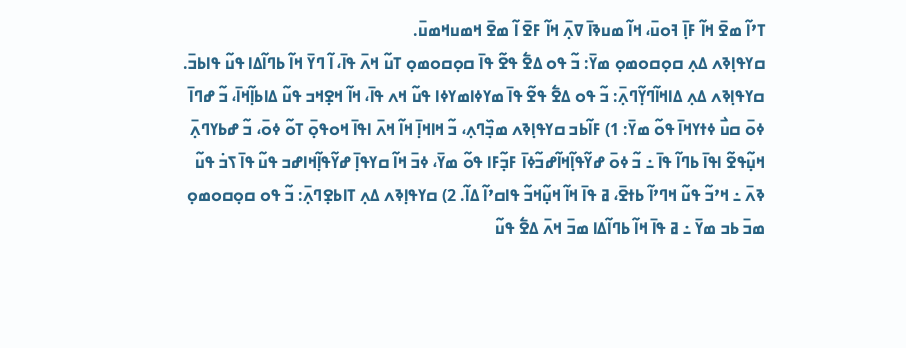ߠߴߊ߬ ߘߐ߫ ߞߊ߬ ߓߊ߲߫ ߔߋߎ߫، ߞߊ߬ ߘߎߢߊ߫ ߜߍ߲߫ ߞߊ߬ ߓߐ߫ ߊ߬ ߘߐ߫ ߞߘߎߞߘߎ߫.
ߛߌߟߊ߲ߢߍ ߡߍ߲ ߛߋ߲ߛߋߘߋ߲ ߘߌ߫: ߏ߬ ߟߋ ߡߐ߱ ߟߐ߬ ߟߊ߫ ߛߋ߲ߛߋߘߋ߲ ߠߎ߬ ߞߍ߫ ߟߊ߫، ߊ߬ ߣߌ߫ ߞߊ߬ ߕߣߊ߬ߡߊ ߟߎ߬ ߟߊߕߏ߫. ߛߌߟߊ߲ߢߍ ߡߍ߲ ߡߊߞߊ߬ߣߌ߲߬ߣߍ߲߫: ߏ߬ ߟߋ ߡߐ߱ ߟߐ߬ ߟߊ߫ ߘߌߦߊߘߌߦߊ ߟߎ߬ ߞߍ ߟߊ߫، ߞߊ߬ ߞߐ߲ߞߏ ߟߎ߬ ߡߊߕߊ߲߬ߞߊ߫، ߏ߬ ߝߣߊ߫ ߦߋ߫ ߛߎ߯ ߦߙߌߞߊ߫ ߟߋ߬ ߘߌ߫: 1) ߓߊ߬ߕߏ ߛߌߟߊ߲ߢߍ ߘߏ߲߰ߣߍ߲، ߏ߬ ߞߊߞߊ߲߫ ߞߊ߬ ߞߍ߫ ߊߟߊ߫ ߞߋߟߋ߲߫ ߠߋ߬ ߦߋ߫، ߏ߬ ߝߕߌߣߍ߲߫ ߞߎ߲߬ߟߐ߬ ߊߟߊ߫ ߕߣߊ߬ ߟߊ߫ ߸ ߏ߬ ߦߋ߫ ߝߌ߬ߟߊ߲߬ߞߊ߬ߝߏ߬ߦߊ߫ ߓߏ߲߬ߓߊ ߟߋ߬ ߘߌ߫، ߦߏ߫ ߞߊ߬ ߛߌߟߊ߲߫ ߝߌ߬ߟߊ߲߬ߞߊߝߏ ߟߎ߬ ߟߊ߫ ߖߏ߭ ߟߎ߬ ߢߍ߫ ߸ ߞߴߏ߬ ߟߎ߬ ߞߣߴߊ߬ ߕߙߐ߫، ߥ ߟߊ߫ ߞߊ߬ ߞߎ߲߬ߞߏ߬ ߟߊߛߴߊ߬ ߡߊ߬. 2) ߛߌߟߊ߲ߢߍ ߡߍ߲ ߠߊߕߐ߲ߣߍ߲߫: ߏ߬ ߟߋ ߛߋ߲ߛߋߘߋ߲ ߘߏ߫ ߕߏ ߘߌ߫ ߸ ߥ ߟߊ߫ ߞߊ߬ ߕߣߊ߬ߡߊ ߘߏ߫ ߞߍ߫ ߡߐ߱ ߟߎ߬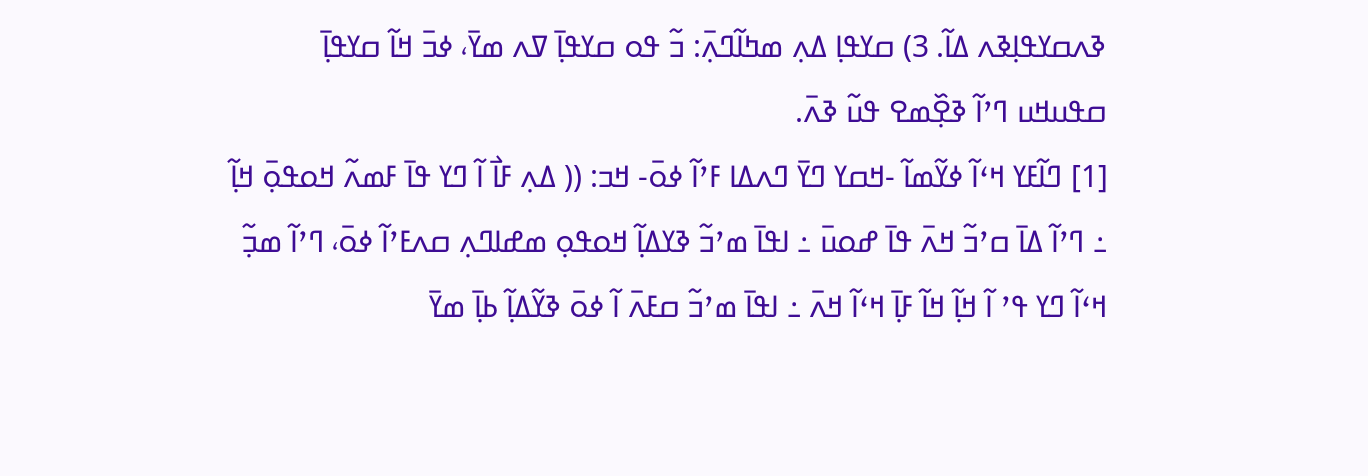ߢߍߛߌߟߊ߲ߢߍ ߡߊ߬. 3) ߛߌߟߊ߲ ߡߍ߲ ߘߤߊ߬ߣߍ߲߫: ߏ߬ ߟߋ ߛߌߟߊ߲߫ ߜߍ ߘߌ߫، ߦߏ߫ ߞߊ߬ ߛߌߟߊ߲߫ ߛߟߎߞߎ ߣߴߊ߬ ߢߐ߲߰ߘߐ ߟߎ߬ ߢߍ߫.
[1] ߣߊ߬ߓߌ ߞߵߊ߬ ߦߌ߬ߘߊ߬ -ߞߛߌ ߣߌ߫ ߣߍߡߊ ߓߴߊ߬ ߦߋ߫- ߞߏ: (( ߡߍ߲ ߓߊ߯ ߊ߬ ߣߌ ߟߊ߫ ߓߘߍ߬ ߞߋߟߋ߲߫ ߞߊ߲߬ ߸ ߣߴߊ߬ ߡߊ߫ ߛߴߏ߬ ߞߍ߫ ߟߊ߫ ߝߋߎ߫ ߸ ߊߟߊ߫ ߘߴߏ߬ ߢߌߡߊ߲߬ ߞߋߟߋ߲ ߘߝߊߣߍ߲ ߛߍߓߴߊ߬ ߦߋ߫، ߣߴߊ߬ ߘߏ߲߬ ߞߵߊ߬ ߣߌ ߟߴ ߊ߬ ߞߊ߲߬ ߞߊ߬ ߓߊ߲߫ ߞߵߊ߬ ߞߍ߫ ߸ ߊߟߊ߫ ߘߴߏ߬ ߛߓߍ߫ ߊ߬ ߦߋ߫ ߢߌ߬ߡߊ߲߬ ߕߊ߲߫ ߘߌ߫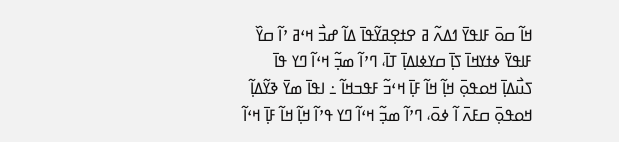ߞߊ߬ ߛߋ߫ ߓߊߟߌ߫ ߗߡߍ߬ ߥ ߐߙߐ߲ߥߌ߬ߟߊ߫ ߡߊ߬ ߝߏ߯ ߞߵߥ ߴߊ߬ ߛߌ߰ ߓߊߟߌ߫ ߦߙߌߞߊ߫ ߖߊ߲߫ ߛߌߦߊߡߊ߲߫ ߠߊ߫، ߣߴߊ߬ ߘߏ߲߬ ߞߵߊ߬ ߣߌ ߟߊ߫ ߖߎ߯ߡߊ߲߫ ߞߋߟߋ߲߫ ߞߊ߲߬ ߞߊ߬ ߓߊ߲߫ ߞߵߏ߬ ߓߟߏߞߊ߬ ߸ ߊߟߊ߫ ߘߌ߫ ߢߌ߬ߡߊ߲߬ ߞߋߟߋ߲߫ ߛߓߍ߫ ߊ߬ ߦߋ߫، ߣߴߊ߬ ߘߏ߲߬ ߞߵߊ߬ ߣߌ ߟߴߊ߬ ߞߊ߲߬ ߞߊ߬ ߓߊ߲߫ ߞߵߊ߬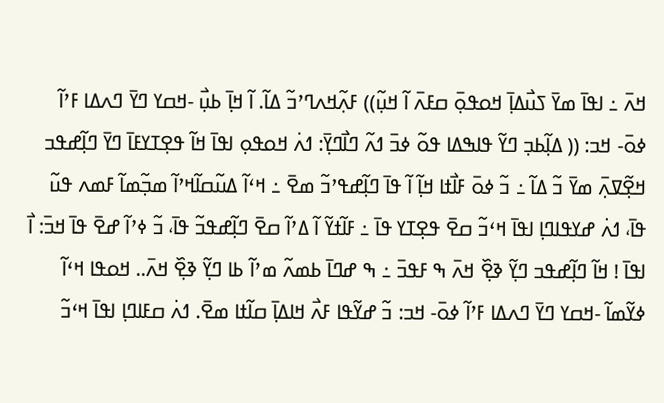ߞߍ߫ ߸ ߊߟߊ߫ ߘߌ߫ ߖߎ߯ߡߊ߲߫ ߞߋߟߋ߲߫ ߛߓߍ߫ ߊ߬ ߞߎ߲߬)) ߓߍ߲߬ߞߍߣߴߏ߬ ߡߊ߬. ߊ߬ ߞߊ߲߫ ߕߎ߲߯ -ߞߛߌ ߣߌ߫ ߣߍߡߊ ߓߴߊ߬ ߦߋ߫- ߞߏ: (( ߡߊ߲߬ߕߏ߲ ߣߌ߬ ߟߊߒߡߊ ߟߋ߬ ߦߏ߫ ߗߍ߬ ߣߊ߯ߣߌ߲߫: ߗߍ߭ ߞߋߟߋ߲ ߊߟߊ߫ ߞߊ߬ ߟߐ߲ߠߌߓߊ߫ ߣߌ߫ ߣߊ߲߬ߝߟߏ ߞߐ߲߬ߜߍ߲߫ ߘߌ߫ ߏ߬ ߡߊ߬ ߸ ߏ߬ ߦߋ߫ ߓߊ߯ߙߊ ߞߊ߲߬ ߊ߬ ߟߊ߫ ߣߊ߲߬ߝߟߴߏ߬ ߘߐ߫ ߸ ߞߵߊ߬ ߡߎ߬ߛߊ߬ߞߴߊ߬ ߘߏ߲߬ߘߊ߬ ߓߘߍ ߟߎ߬ ߟߊ߫، ߗߍ߭ ߝߌߟߊߣߊ߲ ߊߟߊ߫ ߞߵߏ߬ ߛߐ߫ ߟߐ߲ߠߌ ߟߊ߫ ߸ ߓߊ߬ߙߌ߬ ߊ߬ ߡߴߊ߬ ߛߐ߫ ߣߊ߲߬ߝߟߏ߬ ߟߊ߫، ߏ߬ ߦߴߊ߬ ߝߐ߫ ߟߊ߫ ߞߏ߫: ߊ߯ ߊߟߊ߫ ! ߞߊ߬ ߣߊ߲߬ߝߟߏ ߣߌ߲߬ ߢߐ߲߰ ߞߍ߫ ߒ ߓߟߏ߫ ߸ ߒ ߝߣߊ߫ ߕߘߍ߬ ߘߴߊ߬ ߕߊ ߣߌ߲߬ ߢߐ߲߰ ߞߍ߫.. ߞߋߟߊ ߞߵߊ߬ ߦߌ߬ߘߊ߬ -ߞߛߌ ߣߌ߫ ߣߍߡߊ ߓߴߊ߬ ߦߋ߫- ߞߏ: ߏ߬ ߝߌ߬ߟߊ ߓߍ߯ ߞߊߡߊ߲߫ ߛߊ߬ߙߊ ߘߐ߫. ߗߍ߭ ߛߓߊߣߊ߲ ߊߟߊ߫ ߞߵߏ߬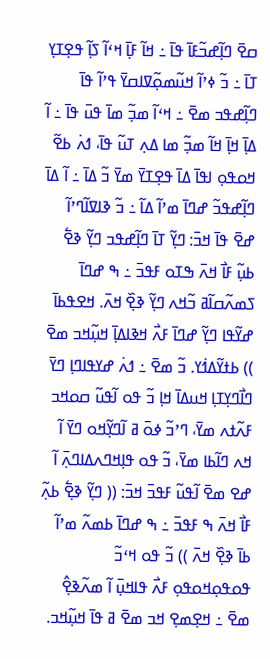ߛߐ߫ ߣߊ߲߬ߝߏ߬ߓߊ߫ ߟߊ߫ ߸ ߞߊ߬ ߓߊ߲߫ ߞߵߊ߬ ߖߊ߲߬ ߟߐ߲ߠߌ߲ ߠߊ߫ ߸ ߏ߬ ߦߴߊ߬ ߞߎ߬ߘߋ߲߬ߜߊߛߌ߫ ߟߴߊ߬ ߟߊ߫ ߣߊ߲߬ߝߟߏ ߘߐ߫ ߸ ߞߵߊ߬ ߘߏ߲߬ ߘߊ߫ ߟߎ߫ ߟߊ߫ ߸ ߊ߬ ߡߊ߲߫ ߞߊ߲߫ ߞߊ߬ ߘߏ߲߬ ߘߊ ߡߍ߲ ߠߎ߬ ߟߊ߫، ߗߍ߭ ߕߐ߬ ߞߋߟߋ߲ ߊߟߊ߫ ߡߊ߫ ߟߐ߲ߠߌ߫ ߘߌ߫ ߏ߬ ߡߊ߫ ߸ ߊ߬ ߡߊ߫ ߣߊ߲߬ߝߟߏ߬ ߝߣߊ߫ ߘߴߊ߬ ߡߊ߬ ߸ ߏ߬ ߢߊߜߊ߬ߣߴߊ߬ ߝߐ߫ ߟߊ߫ ߞߏ߫: ߣߌ߲߬ ߠߊ߫ ߣߊ߲߬ߝߟߏ ߣߌ߲߬ ߢߐ߱ ߕߎ߲߬ ߓߊ߯ ߞߍ߫ ߒߠߋ ߓߟߏ߫ ߸ ߒ ߝߣߊ߫ ߖߘߍ߬ߛߊ߬ߥ ߏ߬ߞߍ ߣߌ߲߬ ߢߐ߲߰ ߞߍ߫. ߞߐߟߕߊ߫ ߝߌ߬ߟߊ ߣߌ߲߬ ߝߣߊ߫ ߓߍ߯ ߞߢߊߡߊ߲߫ ߞߎ߲߬ߞߏ ߘߐ߫ )) ߕߙߌ߬ߡߗ߭ߌ. ߏ߬ ߘߐ߫ ߸ ߗߍ߭ ߝߌߟߊߣߊ߲ ߣߌ߫ ߣߊ߯ߣߌ߲ߠߊ߲ ߞߎߡߊ߫ ߞߊ߲ ߏ߬ ߟߋ ߊ߬ߟߎ߬ ߛߋߞߏ ߓߍ߬ߙߍ ߘߌ߫، ߣߴߏ߬ ߦߋ߫ ߥ ߊ߬ߣߌ߲߬ߞߋ ߣߌ߫ ߊ߬ ߞߍ ߣߊ߬ߕߊ ߘߌ߫، ߏ߬ ߟߋ ߟߊ߲ߞߣߍߡߊߣߍ߲߫ ߊ߬ ߝߐ ߘߐ߫ ߊ߬ߟߎ߬ ߓߟߏ߫ ߞߏ߫: (( ߣߌ߲߬ ߢߐ߲߱ ߕߍ߲߬ ߓߊ߯ ߞߍ߫ ߒ ߓߟߏ߫ ߸ ߒ ߝߣߊ߫ ߕߘߍ߬ ߘߴߊ߬ ߕߊ߫ ߢߐ߲߰ ߞߍ߫ )) ߏ߬ ߟߋ ߞߵߏ߬ ߟߋߟߋ߲ߞߋߟߋ߲ ߓߍ߯ ߟߊߞߎ߲߫ ߊ߬ ߘߍ߬ߢߐ߲߮ ߘߐ߫ ߸ ߞߐ߲ߘߐ߲ ߞߏ ߘߐ߫ ߥ ߟߊ߫ ߞߎ߲߬ߞߏ.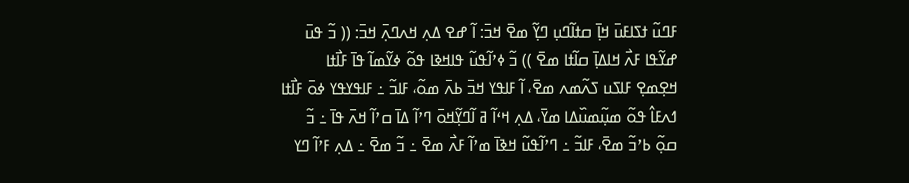ߓߣߎ߬ ߙߖߊߓߎ߫ ߞߊ߲߫ ߛߙߊ߬ߣߎ߲ ߣߌ߲߬ ߘߐ߫ ߞߏ߫: ߊ߬ ߝߐ ߡߍ߲ ߞߍߣߍ߲߫ ߞߏ߫: (( ߏ߬ ߟߎ߫ ߝߌ߬ߟߊ ߓߍ߯ ߞߊߡߊ߲߫ ߛߊ߬ߙߊ ߘߐ߫ )) ߏ߬ ߦߴߊ߬ߟߎ߬ ߟߊߞߢߊ ߟߋ߬ ߦߌ߬ߘߊ߬ ߟߊ߫ ߓߊ߯ߙߊ ߞߐ߲ߘߐ߲ ߓߊߖߎ ߖߍ߬ߘߍ ߘߐ߫، ߊ߬ ߓߊߟߌ ߞߏ߫ ߕߍ߫ ߘߋ߬، ߓߊߏ߬ ߸ ߓߊߟߌߟߌ ߦߋ߫ ߓߊ߯ߙߊ ߗߍߓߊ߮ ߟߋ߬ ߘߎ߲߬ߘߎ߰ߡߊ ߘߌ߫، ߡߍ߲ ߞߵߊ߬ ߥ ߊ߬ߣߌ߲߬ߞߋ߫ ߣߴߊ߬ ߡߊ߫ ߛߴߊ߬ ߞߍ߫ ߟߊ߫ ߸ ߏ߬ ߛߋ߲߬ ߕߴߏ߬ ߘߐ߫، ߓߊߏ߬ ߸ ߣߴߊ߬ߟߎ߬ ߞߢߊ߫ ߘߴߊ߬ ߓߍ߯ ߘߐ߫ ߸ ߏ߬ ߘߐ߫ ߸ ߡߍ߲ ߓߴߊ߬ ߣߌ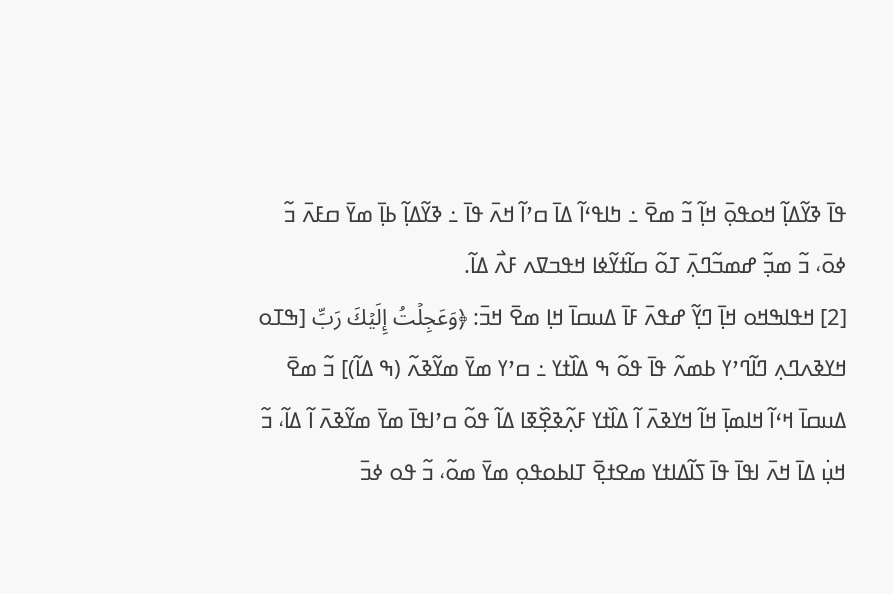ߟߊ߫ ߢߌ߬ߡߊ߲߬ ߞߋߟߋ߲߫ ߞߊ߲߬ ߏ߬ ߘߐ߫ ߸ ߤߊߟߵߊ߬ ߡߊ߫ ߛߴߊ߬ ߞߍ߫ ߟߊ߫ ߸ ߢߌ߬ߡߊ߲߬ ߕߊ߲߫ ߘߌ߫ ߛߓߍ߫ ߏ߬ ߦߋ߫، ߏ߬ ߘߏ߲߬ ߝߘߏ߬ߣߍ߲߫ ߠߋ߬ ߛߊ߬ߙߌ߬ߦߊ ߞߟߏߜߍ ߓߍ߯ ߡߊ߬.
[2] ߞߟߊߒߞߋ ߞߊ߲߫ ߣߌ߲߬ ߝߟߍ߫ ߓߊ߫ ߡߎߛߊ߫ ߞߊ߲ ߘߐ߫ ߞߏ߫: ﴿وَعَجِلۡتُ إِلَيۡكَ رَبِّ [ߒߠߋ ߞߌߢߍߣߍ߲ ߣߊ߬ߣߴߌ ߕߘߍ߬ ߟߊ߫ ߟߋ߬ ߒ ߡߊ߰ߙߌ ߸ ߛߴߌ ߘߌ߫ ߘߌ߬ߢߍ߬ (ߒ ߡߊ߬)] ߏ߬ ߘߐ߫ ߡߎߛߊ߫ ߞߵߊ߬ ߞߊߘߊ߲߫ ߞߊ߬ ߞߌߢߍ߫ ߊ߬ ߡߊ߰ߙߌ ߓߍ߲߬ߢߐ߲߰ߧߊ ߡߊ߬ ߟߋ߬ ߛߴߊߟߊ߫ ߘߌ߫ ߘߌ߬ߢߍ߫ ߊ߬ ߡߊ߬، ߏ߬ ߞߎ߲߭ ߡߊ߫ ߞߍ߫ ߊߟߊ߫ ߟߊ߫ ߖߊ߬ߡߊߙߌ ߘߐߙߐ߲߫ ߠߊߕߋߟߋ߲ ߘߌ߫ ߘߋ߬، ߏ߬ ߟߋ ߦߏ߫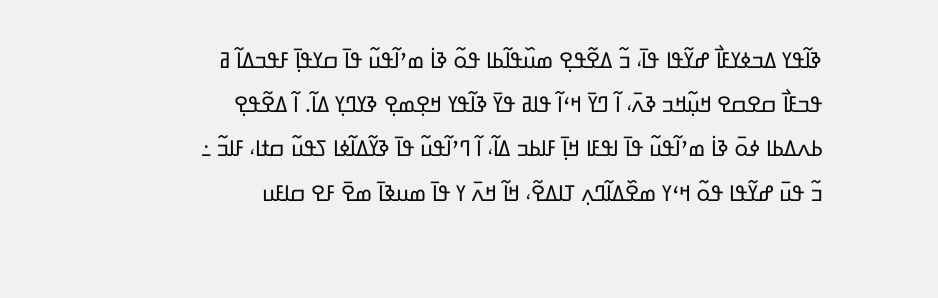ߢߊ߬ߟߌ ߡߏߦߌߓߊ߯ ߝߌ߬ߟߊ ߟߊ߫، ߏ߬ ߡߐ߬ߟߐ߲ ߘߎ߰ߟߊ߬ߕߊ ߟߋ߬ ߢߊ߭ ߘߴߊ߬ߟߎ߬ ߟߊ߫ ߛߌߟߊ߲߫ ߓߟߏߡߊ߬ ߥ ߟߏߓߊ߯ ߛߐߛߐ ߞߎ߲߬ߞߏ ߢߍ߫، ߊ߬ ߣߌ߫ ߞߵߊ߬ ߟߊߥ ߟߌ߫ ߢߊ߬ߟߌ ߞߐ߲ߘߐ߲ ߢߌߣߌ߲ ߡߊ߬. ߊ߬ ߡߐ߬ߟߐ߲ ߕߍߡߕߊ ߦߋ߫ ߢߊ߭ ߘߴߊ߬ߟߎ߬ ߟߊ߫ ߊߟߓߊ ߞߊ߲߫ ߓߊߕߏ ߡߊ߬، ߊ߬ ߣߴߊ߬ߟߎ߬ ߟߊ߫ ߢߌ߬ߡߊ߬ߦߊ ߖߟߎ߬ ߛߙߊ، ߓߊߏ߬ ߸ ߏ߬ ߟߎ߫ ߝߌ߬ߟߊ ߟߋ߬ ߞߵߌ ߘߐ߰ߡߊ߬ߣߍ߲ ߠߊߡߐ߬، ߞߊ߬ ߞߍ߫ ߌ ߟߊ߫ ߘߎߢߊ߫ ߘߐ߫ ߓߐ ߛߊߓߎ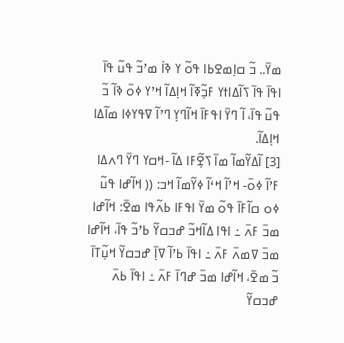ߘߌ߫.. ߏ߬ ߛߊ߲ߘߐߕߊ ߟߋ߬ ߌ ߢߊ߭ ߘߴߏ߬ ߟߎ߬ ߟߊ߫ ߊߟߊ߫ ߟߊ߫ ߖߊ߬ߡߊߙߌ ߓߏ߲߬ߧߊ߬ ߞߊ߲ߡߊ߬ ߞߴߌ ߦߋ߫ ߢߊ߬ ߏ߬ ߟߎ߬ ߟߊ߫، ߊ߬ ߣߌ߫ ߊߟߓߊ߫ ߞߊ߬ߣߌ߲ ߣߴߊ߬ ߜߟߌߦߊ ߘߊ߬ߡߊ ߞߊ߲ߡߊ߬.
[3] ߊ߬ߡߌ߬ߘߊ߬ ߘߊ߫ ߖߐ߲߬ߓߊ ߡߊ߬ -ߞߛߌ ߣߌ߫ ߣߍߡߊ ߓߴߊ߬ ߦߋ߫- ߞߴߊ߬ ߞߵߊ߬ ߦߌ߬ߘߊ߬ ߞߏ: (( ߞߊ߬ߝߊ ߟߎ߬ ߦߋ ߛߊ߬ߓߊ߫ ߟߋ߬ ߘߌ߫ ߊߟߓߊ ߕߍ߬ߟߊ ߘߐ߫: ߞߊ߬ߝߊ ߘߏ߫ ߓߍ߫ ߸ ߊߟߊ ߡߊ߬ߞߏ߬ ߝߏߛߌ߬ ߕߴߏ߬ ߟߊ߫، ߞߊ߬ߝߊ ߘߏ߫ ߜߘߍ߫ ߓߍ߫ ߸ ߊߟߊ߫ ߕߴߊ߬ ߜߊ߲߫ ߝߏߛߌ߬ ߞߎ߲߬ߠߊ߫ ߏ߬ ߘߐ߫، ߞߊ߬ߝߊ ߘߏ߫ ߝߣߊ߫ ߓߍ߫ ߸ ߊߟߊ߫ ߕߍ߫ ߝߏߛߌ߬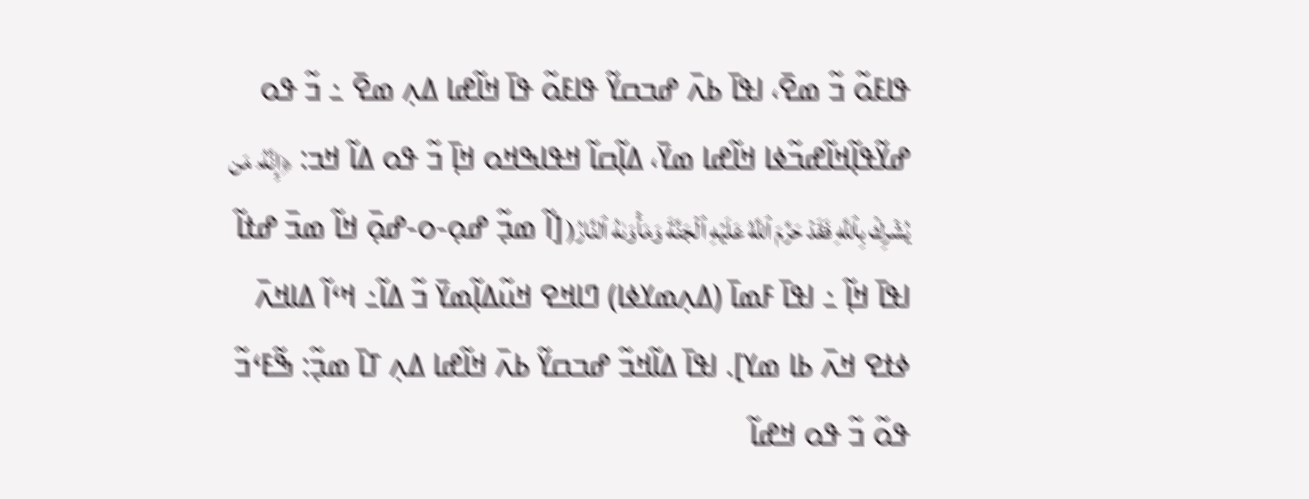ߟߊߓߋ߬ ߏ߬ ߘߐ߫، ߊߟߊ߫ ߕߍ߫ ߝߏߛߌ߬ ߟߊߓߋ߬ ߟߊ߫ ߞߊ߬ߝߊ ߡߍ߲ ߘߐ߫ ߸ ߏ߬ ߟߋ ߝߌ߬ߟߊ߲߬ߞߊ߬ߝߏ߬ߦߊ ߞߊ߬ߝߊ ߘߌ߫، ߡߊ߲߬ߛߊ߬ ߞߟߊߒߞߋ ߞߊ߲߫ ߏ߬ ߟߋ ߡߊ߬ ߞߏ: ﴿إِنَّهُۥ مَن يُشۡرِكۡ بِٱللَّهِ فَقَدۡ حَرَّمَ ٱللَّهُ عَلَيۡهِ ٱلۡجَنَّةَ وَمَأۡوَىٰهُ ٱلنَّارُ( [ߊ߬ ߘߏ߲߬ ߝߋ߲-ߋ-ߝߋ߲߫ ߞߊ߬ ߘߏ߫ ߝߙߊ߬ ߊߟߊ߫ ߞߊ߲߬ ߸ ߊߟߊ߫ ߓߘߊ߫ (ߡߍ߲ߘߌߦߊ) ߣߊߞߐ ߞߎ߬ߡߊ߲߬ߘߌ߫ ߏ߬ ߡߊ߬߸ ߞߵߊ߬ ߡߊߞߍ߫ ߦߙߐ ߞߍ߫ ߕߊ ߘߌ]. ߊߟߊ߫ ߡߊ߬ߞߏ߬ ߝߏߛߌ߬ ߕߍ߫ ߞߊ߬ߝߊ ߡߍ߲ ߠߊ߫ ߘߏ߲߬: ߒ߬ߓߵߏ߬ ߟߋ߬ ߏ߬ ߟߋ ߞߝߊ߬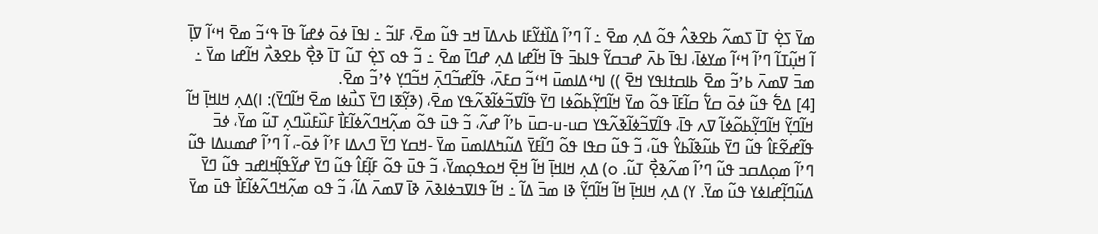ߘߌ߫ ߖߐ߲߭ ߠߊ߫ ߖߘߍ߬ ߕߐߢߍ߮ ߟߋ߬ ߡߍ߲ ߘߐ߫ ߸ ߊ߬ ߣߴߊ߬ ߡߊ߰ߙߌ߬ߓߊ ߕߍߡߊ߫ ߞߏ ߟߎ߬ ߘߐ߫، ߓߊߏ߬ ߸ ߊߟߊ߫ ߦߋ߫ ߦߝߊ߬ ߟߊ߫ ߟߵߏ߬ ߘߐ߫ ߞߵߊ߬ ߜߊ߲߫ ߊ߬ ߞߎ߲߬ߠߊ߬ ߣߴߊ߬ ߞߵߊ߬ ߘߌߦߊ߫، ߊߟߊ߫ ߕߍ߫ ߝߏߛߌ߬ ߟߊߕߏ߫ ߟߊ߫ ߞߊ߬ߝߊ ߡߍ߲ ߝߣߊ߫ ߘߐ߫ ߸ ߏ߬ ߟߋ ߖߐ߲߭ ߠߎ߬ ߠߊ߫ ߢߐ߲߯ ߕߐߢߍ߯ ߞߊ߬ߝߊ ߘߌ߫ ߸ ߘߏ߫ ߜߘߍ߫ ߕߴߏ߬ ߘߐ߫ ߕߊߛߙߊߟߌ ߞߐ߫ )) ߊߤߵߡߊߘߎ߫ ߞߵߏ߬ ߛߓߍ߫، ߟߊ߬ߝߏ߬ߣߍ߲߫ ߞߏ߬ߣߌ߲ ߦߴߏ߬ ߘߐ߫.
[4] ߡߐ߱ ߟߎ߬ ߦߋ߫ ߛߌ߱ ߛߊ߬ߓߊ߫ ߟߋ߬ ߘߌ߫ ߞߊ߬ߣߌ߲߬ߕߋ߬ߦߊ ߣߌ߫ ߟߊ߬ߜߏ߬ߦߊ߬ߢߍ߬ߟߌ ߘߐ߫، (ߢߌ߲߬ߧߊ ߣߌ߫ ߖߎ߯ߦߊ ߘߐ߫ ߞߊ߬ߣߌ߫): ߊ)ߡߍ߲ ߞߊߞߊ߲߫ ߞߊ߬ ߞߊ߬ߣߌ߲߬ ߞߊ߬ߣߌ߲߬ߕߋ߬ߦߊ߬ ߜߍ ߟߊ߫، ߟߊ߬ߜߏ߬ߦߊ߬ߢߍ߬ߟߌ ߛߎ-ߎ-ߛߎ߫ ߕߴߊ߬ ߝߍ߬، ߏ߬ ߟߎ߫ ߟߋ߬ ߘߍ߲߬ߞߣߍ߬ߦߊ߬ߓߊ߯ ߓߎ߰ߓߎ߰ߣߍ߲ ߠߎ߬ ߘߌ߫، ߦߏ߫ ߟߊ߬ߝߐ߬ߓߊ߮ ߟߎ߬ ߣߌ߫ ߕߎ߬ߢߊ߬ߕߌ߮ ߟߎ߬، ߏ߬ ߟߎ߬ ߛߟߊ ߟߋ߬ ߣߊ߬ߓߌ߫ ߡߎ߬ߤߡߊߘߎ߫ ߘߌ߫ -ߞߛߌ ߣߌ߫ ߣߍߡߊ ߓߴߊ߬ ߦߋ߫-، ߊ߬ ߣߴߊ߬ ߝߘߎߡߊ ߟߎ߬ ߣߴߊ߬ ߘߋ߲ߡߛߏ ߟߎ߬ ߣߴߊ߬ ߘߍ߬ߢߐ߲߯ ߠߎ߬. ߋ) ߡߍ߲ ߞߊߞߊ߲߫ ߞߊ߬ ߞߐ߲߫ ߞߋߟߋ߲ߘߌ߫، ߏ߬ ߟߎ߫ ߟߋ߬ ߓߊ߲߬ߓߊ߮ ߟߎ߬ ߣߌ߫ ߝߌ߬ߟߊ߲߬ߞߊߝߏ ߟߎ߬ ߣߌ߫ ߡߎ߬ߣߊ߲߬ߝߊߦߌ ߟߎ߬ ߘߌ߫. ߌ) ߡߍ߲ ߞߊߞߊ߲߫ ߞߊ߬ ߞߊ߬ߣߌ߲߬ ߢߊ ߘߏ߫ ߡߊ߬ ߸ ߞߊ߬ ߟߊߜߏߦߊߢߍ߫ ߢߊ߫ ߜߘߍ߫ ߡߊ߬، ߏ߬ ߟߋ ߘߍ߲߬ߞߣߍ߬ߦߊ߬ߓߊ߯ ߟߎ߫ ߘߌ߫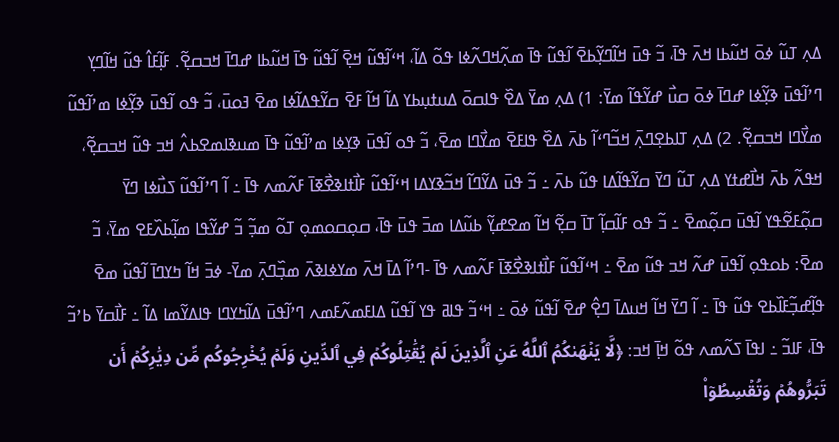ߡߍ߲ ߠߎ߬ ߦߋ߫ ߞߎ߬ߕߊ ߞߍ߫ ߟߊ߫، ߏ߬ ߟߎ߫ ߞߊ߬ߣߌ߲߬ߕߐ߫ ߊ߬ߟߎ߬ ߟߊ߫ ߘߍ߲߬ߞߣߍ߬ߦߊ ߟߋ߬ ߡߊ߬، ߞߵߊ߬ߟߎ߬ ߞߐ߲߫ ߊ߬ߟߎ߬ ߟߊ߫ ߞߎ߬ߕߊ ߝߣߊ߫ ߞߏߛߐ߲߬. ߓߊ߲߬ߓߊ߮ ߟߎ߬ ߞߊ߬ߣߌ߲ ߣߴߊ߬ߟߎ߫ ߢߌ߲߬ߦߊ ߝߣߊ߫ ߦߋ߫ ߛߎ߯ ߝߌ߬ߟߊ߬ ߘߌ߫: 1) ߡߍ߲ ߘߌ߫ ߡߐ߰ ߟߊߛߋ߫ ߡߎߙߎ߲ߕߌ ߡߊ߬ ߞߊ߬ ߓߐ߫ ߛߌ߬ߟߡߊ߬ߦߊ ߘߐ߫ ߔߋߎ߫، ߏ߬ ߟߋ ߊ߬ߟߎ߫ ߢߌ߲߬ߦߊ ߘߴߊ߬ߟߎ߬ ߘߌ߯ߣߊ ߞߏߛߐ߲߬. 2) ߡߍ߲ ߠߊߕߐ߲ߣߍ߲߫ ߞߏ߬ߣߵߊ߬ ߕߍ߫ ߡߐ߰ ߟߊߓߐ߫ ߘߌ߯ߣߊ ߘߐ߫، ߏ߬ ߟߋ ߊ߬ߟߎ߫ ߢߌ߲ߦߊ ߘߴߊ߬ߟߎ߬ ߟߊ߫ ߘߎߢߊߘߐߕߍ߮ ߞߏ ߟߎ߬ ߞߏߛߐ߲߬، ߞߟߍ߬ ߕߍ߫ ߞߊ߯ߝߙߌ ߡߍ߲ ߠߎ߬ ߣߌ߫ ߛߌ߬ߟߊ߬ߡߊ ߟߎ߬ ߕߍ߫ ߸ ߏ߬ ߟߎ߫ ߡߌ߬ߣߊ߬ ߞߏ߬ߢߌߡߊ ߞߵߊ߬ߟߎ߬ ߓߊ߯ߙߊߢߐ߯ߧߊ߫ ߓߍ߬ߘߍ ߟߊ߫ ߸ ߊ߬ ߣߴߊ߬ߟߎ߬ ߖߎ߯ߦߊ ߣߌ߫ ߛߋ߲߬ߓߐ߬ߟߌ ߊ߬ߟߎ߫ ߛߋ߲߬ߘߐ߫ ߸ ߏ߬ ߟߋ ߓߊ߬ߛߊ߲߬ ߠߊ߫ ߛߐ߲߬ ߞߊ߬ ߘߐߝߌ߲߬ ߕߎ߬ߡߊ ߘߏ߫ ߟߎ߫ ߟߊ߫، ߛߋ߲ߛߋߘߋ߲ ߠߋ߬ ߘߏ߲߬ ߏ߬ ߝߌ߬ߟߊ ߘߊ߲߬ߕߍ߰ߓߐ ߘߌ߫، ߏ߬ ߘߐ߫: ߕߋߟߋ߲ ߊ߬ߟߎ߫ ߝߍ߬ ߞߏ ߟߎ߬ ߘߐ߫ ߸ ߞߵߊ߬ߟߎ߬ ߓߊ߯ߙߊߢߐ߯ߧߊ߫ ߓߍ߬ߘߍ ߟߊ߫ -ߣߴߊ߬ ߡߊ߫ ߞߍ߫ ߘߌߦߊߢߍ߫ ߘߏ߲߰ߣߍ߲߫ ߘߌ߫- ߦߏ߫ ߞߊ߬ ߤߌߣߊ߫ ߊ߬ߟߎ߬ ߘߐ߫ ߟߊ߲߬ߝߏ߲߬ߓߊ߰ߕߐ ߟߎ߬ ߟߊ߫ ߸ ߊ߬ ߣߌ߫ ߞߊ߬ ߞߎߡߊ߫ ߣߐ߲߮ ߝߐ߫ ߊ߬ߟߎ߬ ߦߋ߫ ߸ ߞߵߏ߬ ߟߊߥ ߟߌ ߊ߬ߟߎ߬ ߡߊߓߘߍ߬ߓߘߍ ߣߴߊ߬ߟߎ߫ ߡߊ߬ߤߌߣߊ ߟߊߡߌ߬ߘߊ ߡߊ߬ ߸ ߓߊ߯ߛߌ߫ ߕߴߏ߬ ߟߊ߫، ߓߊߏ߬ ߸ ߊߟߊ߫ ߖߍ߬ߘߍ ߟߋ߬ ߞߊ߲߫ ߞߏ: ﴿لَّا يَنۡهَىٰكُمُ ٱللَّهُ عَنِ ٱلَّذِينَ لَمۡ يُقَٰتِلُوكُمۡ فِي ٱلدِّينِ وَلَمۡ يُخۡرِجُوكُم مِّن دِيَٰرِكُمۡ أَن تَبَرُّوهُمۡ وَتُقۡسِطُوٓاْ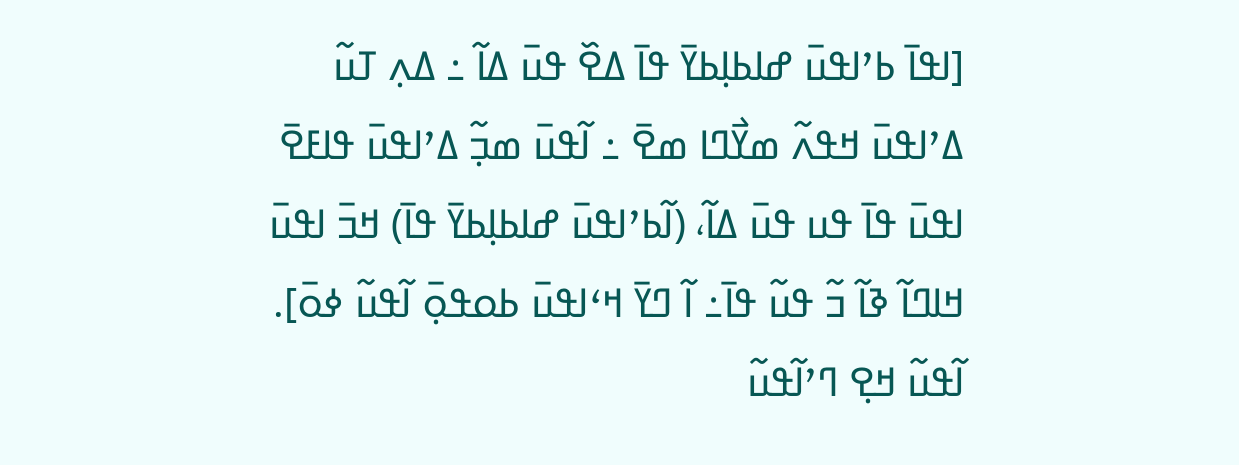[ߊߟߊ߫ ߕߴߊߟߎ߫ ߝߊߕߊ߲ߕߌ߫ ߟߊ߫ ߡߐ߰ ߟߎ߫ ߡߊ߬ ߸ ߡߍ߲ ߠߎ߬ ߡߴߊߟߎ߫ ߞߟߍ߬ ߘߌ߯ߣߊ ߘߐ߫ ߸ ߊ߬ߟߎ߫ ߘߏ߲߬ ߡߴߊߟߎ߫ ߟߊߓߐ߫ ߊߟߎ߫ ߟߊ߫ ߟߎ ߟߎ߫ ߡߊ߬، (ߊ߬ߕߴߊߟߎ߫ ߝߊߕߊ߲ߕߌ߫ ߟߊ߫) ߞߏ߫ ߊߟߎ߫ ߞߊߣߊ߬ ߢߊ߬ ߏ߬ ߟߎ߬ ߟߊ߫߸ ߊ߬ ߣߌ߫ ߞߵߊߟߎ߫ ߕߋߟߋ߲߫ ߊ߬ߟߎ߬ ߦߋ߫]. ߊ߬ߟߎ߬ ߞߐ߲ ߣߴߊ߬ߟߎ߬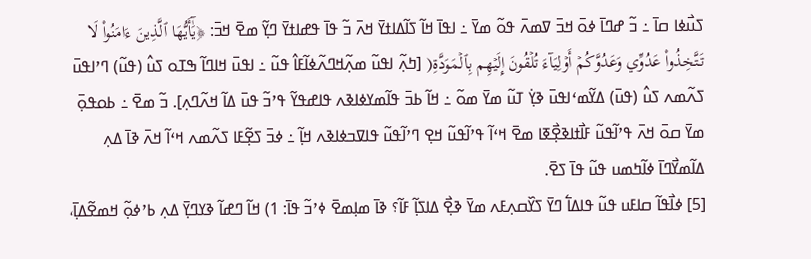ߖߎ߯ߦߊ ߛߊ߫ ߸ ߏ߬ ߝߣߊ߫ ߦߋ߫ ߞߏ߫ ߜߘߍ߫ ߟߋ߬ ߘߌ߫ ߸ ߊߟߊ߫ ߞߊ߬ ߖߊ߬ߡߊߙߌ߫ ߞߍ߫ ߏ߬ ߟߊ߫ ߟߝߊߙߌ߫ ߣߌ߲߬ ߘߐ߫ ߞߏ߫: ﴿يَٰٓأَيُّهَا ٱلَّذِينَ ءَامَنُواْ لَا تَتَّخِذُواْ عَدُوِّي وَعَدُوَّكُمۡ أَوۡلِيَآءَ تُلۡقُونَ إِلَيۡهِم بِٱلۡمَوَدَّةِ( [ߤߍ߲߬ ߊߟߎ߬ ߘߍ߲߬ߞߣߍ߬ߦߊ߬ߓߊ߮ ߟߎ߬ ߸ ߊߟߎ߫ ߞߊߣߊ߬ ߒߠߋ ߖߎ߮ (ߟߎ߬) ߣߴߊߟߎ߫ ߖߍ߬ߘߍ ߖߎ߮ (ߟߎ߫) ߡߌ߬ߘߵߊߟߎ߫ ߢߌ߲߭ ߠߎ߬ ߘߌ߫ ߘߋ߬ ߸ ߞߊ߬ ߕߏ߫ ߟߊ߬ߘߌߦߊߢߍ ߟߊߝߟߌ߬ ߟߴߏ߬ ߟߎ߫ ߡߊ߬ ߞߍ߬ߣߍ߲]. ߏ߬ ߘߐ߫ ߸ ߕߋߟߋ߲߫ ߘߌ߫ ߛߋ߫ ߞߍ߫ ߟߴߊ߬ߟߎ߬ ߓߊ߯ߙߊߢߐ߲߯ߧߊ ߘߐ߫ ߞߵߊ߬ ߟߴߊ߬ߟߎ߬ ߞߐ߲ ߣߴߊ߬ߟߎ߬ ߟߊߜߏߦߊߢߍ ߞߊ߲߬ ߸ ߦߏ߫ ߖߐ߲߬ߓߊ ߖߍ߬ߘߍ ߞߵߊ߬ ߞߍ߫ ߢߊ߫ ߡߍ߲ ߡߊ߬ߘߌ߯ߣߊ߫ ߦߊ߬ߤߘߎ ߟߎ߬ ߟߊ߫ ߖߐ߫.
[5] ߦߊ߯ߟߊ߬ ߛߊߓߎ ߟߎ߬ ߟߊߡߊ߱ ߣߌ߫ ߖߌ߰ߛߍ߲ߓߍ ߘߌ߫ ߢߐ߲߯ ߡߊߖߊ߲߬ ߓߊ߬؟ ߢߊ߫ ߘߊ߲ߘߐ߫ ߦߴߏ߬ ߟߊ߫: 1) ߞߊ߬ ߣߝߊ߬ ߢߌߣߌ߲߫ ߡߍ߲ ߕߴߦߋ߲߬ ߞߘߐ߬ߡߊ߲߫،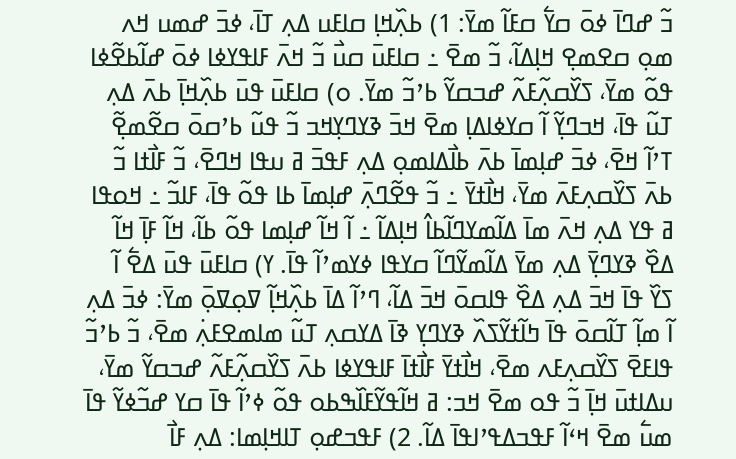ߏ߬ ߝߣߊ߫ ߦߋ߫ ߛߌ߱ ߛߓߊ߬ ߘߌ߫: 1) ߕߍ߲߰ߞߊ߲ ߛߊߓߎ ߡߍ߲ ߠߊ߫، ߦߏ߫ ߝߘߎ ߞߍ ߘߋ߲ ߛߐߘߐ߲ ߞߊ߲ߡߊ߬، ߏ߬ ߘߐ߫ ߸ ߛߊߓߎ߫ ߛߎ߯ ߏ߬ ߞߍ߫ ߓߊߟߌߦߊ ߦߋ߫ ߝߊ߬ߕߐ߬ߦߊ ߟߋ߬ ߘߌ߫، ߖߌ߰ߛߍ߲߬ߓߍ߬ ߝߏߛߌ߬ ߕߴߏ߬ ߘߌ߫. ߋ) ߛߊߓߎ߫ ߟߎ߫ ߕߍ߲߰ߞߊ߲߫ ߕߍ߫ ߡߍ߲ ߠߎ߬ ߟߊ߫، ߞߏߣߌ߲߬ ߊ߬ ߛߌߦߊߡߊ߲ ߘߐ߫ ߞߏ߫ ߢߌߣߌ߲ߞߏ ߏ߬ ߟߎ߬ ߕߴߛߋ߫ ߛߐ߬ߘߐ߲߬ ߠߴߊ߬ ߞߐ߫، ߦߏ߫ ߝߊ߲ߘߊ߫ ߕߍ߫ ߕߊ߯ߡߊߘߋ߲ ߡߍ߲ ߓߟߏ߫ ߥ ߎߟߊ ߞߣߐ߫، ߏ߬ ߓߊ߯ߙߊ ߏ߬ ߕߍ߫ ߖߌ߰ߛߍ߲ߓߍ߫ ߘߌ߫، ߞߊ߯ߙߌ߫ ߸ ߏ߬ ߟߐ߬ߣߍ߲߫ ߝߊ߲ߘߊ߫ ߕߊ ߟߋ߬ ߟߊ߫، ߓߊߏ߬ ߸ ߞߋߟߊ ߥ ߟߌ ߡߍ߲ ߞߍ߫ ߘߊ߫ ߡߊ߬ߘߌߣߊ߬ߕߊ߮ ߞߊ߲ߡߊ߬ ߸ ߊ߬ ߞߊ߬ ߝߊ߲ߘߊ ߟߋ߬ ߕߊ߬، ߞߊ߬ ߓߊ߲߫ ߞߊ߬ ߡߐ߰ ߢߌߣߌ߲߫ ߡߍ߲ ߘߌ߫ ߡߊ߬ߘߌ߬ߣߊ߬ ߛߌߟߊ ߦߌߘߴߊ߬ ߟߊ߫. ߌ) ߛߊߓߎ߫ ߟߎ߫ ߡߐ߱ ߊ߬ ߖߌ߰ ߟߊ߫ ߞߏ߫ ߡߍ߲ ߡߐ߰ ߟߊߛߋ߫ ߞߏ߫ ߡߊ߬، ߣߴߊ߬ ߡߊ߫ ߕߍ߲߰ߞߊ߲߬ ߜߋ߲ߜߋ߲߫ ߘߌ߫: ߦߏ߫ ߡߍ߲ ߊ߬ ߘߊ߲߬ ߠߊ߬ߛߋ߫ ߟߊ߫ ߤߊ߬ߙߌ߬ߖߍ߰ ߢߌߣߌ߲ ߢߊ߫ ߡߌߛߍ߲ ߠߎ߬ ߘߊߘߐߓߍ߲߭ ߘߐ߫، ߏ߬ ߕߴߏ߬ ߟߊߓߐ߫ ߖߌ߰ߛߍ߲ߓߍ ߘߐ߫، ߞߊ߯ߙߌ߫ ߓߊ߯ߙߊ߫ ߓߊߟߌߦߊ ߕߍ߫ ߖߌ߰ߛߍ߲߬ߓߍ߬ ߝߏߛߌ߬ ߘߌ߫، ߎߡߊߙߎ߫ ߞߊ߲߫ ߏ߬ ߟߋ ߘߐ߫ ߞߏ: ߥ ߞߊ߬ߟߌ߬ߓߊ߰ߒߕߋ ߟߋ߬ ߦߴߊ߬ ߟߊ߫ ߛߌ ߝߏ߬ߦߌ߬ ߟߊ߫ ߘߎ߱ ߘߐ߫ ߞߵߊ߬ ߓߟߏߡߟߴߊߟߊ߫ ߡߊ߬. 2) ߓߟߏߝߋ߲ ߠߊߞߊ߲ߘߊ: ߡߍ߲ ߓߊ߯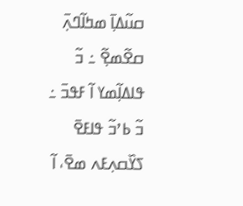ߛߎ߬ߡߊ߲߫ ߘߤߊ߬ߣߍ߲߫ ߛߐ߬ߘߐ߲߬ ߸ ߏ߬ ߟߊߡߊ߲߬ߘߌ ߊ߬ ߓߟߏ߫ ߸ ߏ߬ ߕߴߏ߬ ߟߊߓߐ߫ ߖߌ߰ߛߍ߲ߓߍ ߘߐ߫، ߊ߬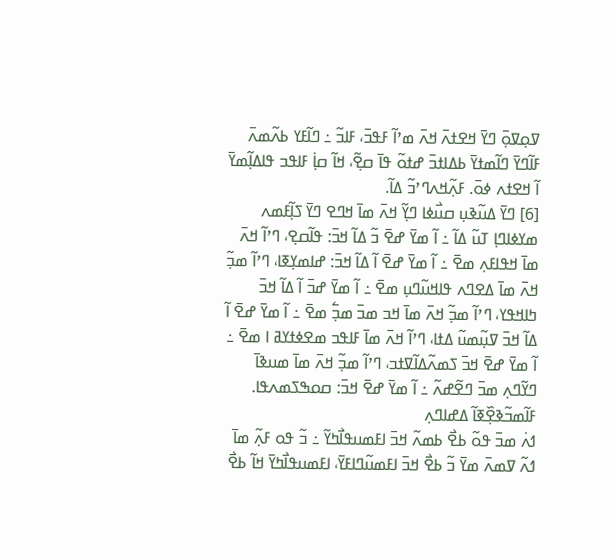ߜߋ߲ߜߋ߲߫ ߣߌ߫ ߞߐߙߍ߫ ߞߍ߫ ߘߴߊ߬ ߓߟߏ߫، ߓߊߏ߬ ߸ ߣߊ߬ߓߌ ߕߍ߬ߘߍ߫ ߓߊ߬ߣߌ߫ ߣߊ߬ߘߙߌ߫ ߕߡߊߙߏ߫ ߝߙߋ߬ ߟߊ߫ ߛߐ߲߬، ߞߊ߬ ߛߊ߲߭ ߓߊߟߏ ߟߊߡߊ߲߬ߘߌ߫ ߊ߬ ߞߐߙߍ ߦߋ߫. ߓߍ߲߬ߞߍߣߴߏ߬ ߡߊ߬.
[6] ߣߌ߫ ߡߎ߬ߢߎ߲ ߛߎ߯ߦߊ ߣߌ߲߬ ߞߍ߫ ߘߊ߫ ߞߣߐ ߣߌ߫ ߖߊ߲߬ߓߘߍ ߘߌߦߊߣߊ߲ ߠߎ߬ ߡߊ߬ ߸ ߊ߬ ߘߌ߫ ߝߐ߫ ߏ߬ ߡߊ߬ ߞߏ߫: ߟߊ߬ߛߐ߲، ߣߴߊ߬ ߞߍ߫ ߘߊ߫ ߞߟߊߓߍ߲ ߘߐ߫ ߸ ߊ߬ ߘߌ߫ ߝߐ߫ ߊ߬ ߡߊ߬ ߞߏ߫: ߝߊߘߌ߲ߧߊ، ߣߴߊ߬ ߘߏ߲߬ ߞߍ߫ ߘߊ߫ ߡߐߣߍ ߟߊߞߎ߬ߣߎ߲ ߘߐ߫ ߸ ߊ߬ ߘߌ߫ ߝߏ߫ ߊ߬ ߡߊ߬ ߞߏ߫ ߤߊߞߟߌ، ߣߴߊ߬ ߘߏ߲߬ ߞߍ߫ ߘߊ߫ ߞߏ ߘߏ߫ ߘߏ߲߱ ߘߐ߫ ߸ ߊ߬ ߘߌ߫ ߝߐ߫ ߊ߬ ߡߊ߬ ߞߏ߫ ߜߎ߲߬ߘߎ߬ ߡߙߊ، ߣߴߊ߬ ߞߍ߫ ߘߊ߫ ߓߊߟߏ ߘߐߦߙߌߥ ߊ ߘߐ߫ ߸ ߊ߬ ߘߌ߫ ߝߐ߫ ߞߏ߫ ߖߘߍ߬ߡߊ߬ߜߙߏ، ߣߴߊ߬ ߘߏ߲߬ ߞߍ߫ ߘߊ߫ ߘߎߢߊ߫ ߣߌ߬ߣߍ߲ ߘߏ߫ ߣߐ߬ߝߍ߬ ߸ ߊ߬ ߘߌ߫ ߝߐ߫ ߞߏ߫: ߛߋߒߖߘߍߟߊ.
ߓߊ߬ߘߏ߬ߢߐ߲߰ߧߊ߬ ߡߝߊߣߍ߲
ߗߍ߭ ߘߏ߫ ߟߋ߬ ߕߐ߯ ߕߘߍ߬ ߞߏ߫ ߊߓߘߎߟߊ߯ߤߌ߬ ߸ ߏ߬ ߟߋ ߓߍ߲߬ ߘߊ߫ ߗߍ߬ ߜߘߍ߫ ߘߌ߫ ߏ߬ ߕߐ߯ ߞߏ߫ ߊߓߘߎ߬ߣߊߓߌ߫، ߊߓߘߎߟߊ߯ߤߌ߫ ߞߊ߬ ߕߐ߯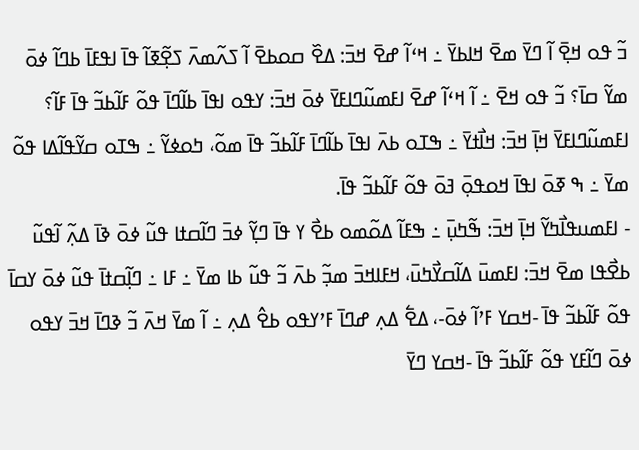ߏ߬ ߟߋ ߞߐ߲߫ ߊ߬ ߣߌ߫ ߘߐ߫ ߞߊߕߌ߫ ߸ ߞߵߊ߬ ߝߐ߫ ߞߏ߫: ߡߐ߰ ߛߋߕߐ߫ ߊ߬ ߖߍ߬ߘߍ߫ ߖߐ߲߬ߧߊ߬ ߟߊ߫ ߊߟߓߊ߫ ߕߣߊ߬ ߦߋ߫ ߘߌ߬ ߛߊ߫؟ ߏ߬ ߟߋ ߞߐ߫ ߸ ߊ߬ ߞߵߊ߬ ߝߐ߫ ߊߓߘߎ߬ߣߊߓߌ߫ ߦߋ߫ ߞߏ߫: ߌߟߋ ߊߟߊ߫ ߕߊ߬ߣߊ߫ ߟߋ߬ ߓߊ߬ߕߏ߬ ߟߊ߫ ߓߊ߬؟
ߊߓߘߎ߬ߣߊߓߌ߫ ߞߊ߲߫ ߞߏ߫: ߞߊ߯ߙߌ߫ ߸ ߒߠߋ ߕߍ߫ ߊߟߊ߫ ߕߊ߬ߣߊ߫ ߓߊ߬ߕߏ߬ ߟߊ߫ ߘߋ߬، ߤߋߦߌ߬ ߸ ߒߠߋ ߛߌ߬ߟߊ߬ߡߊ ߟߋ߬ ߘߌ߫ ߸ ߒ ߧߋ߫ ߊߟߊ߫ ߞߋߟߋ߲߫ ߔߋ߫ ߟߋ߬ ߓߊ߬ߕߏ߬ ߟߊ߫.
- ߊߓߘߎߟߊ߯ߤߌ߬ ߞߊ߲߫ ߞߏ߫: ߒ߬ߤߎ߲߫ ߸ ߒߓߊ߬ ߡߋ߬ߘߋ ߕߐ߯ ߌ ߟߊ߫ ߣߌ߲߬ ߦߏ߫ ߣߊ߬ߛߙߊ ߟߎ߬ ߦߋ߫ ߢߊ߫ ߡߍ߲߬ ߊ߬ߟߎ߬ ߕߐ߯ߟߊ ߘߐ߫ ߞߏ߫: ߊߓߘߎ߫ ߡߊ߬ߛߌ߯ߤߎ߫، ߞߓߊߞߏ߫ ߘߏ߲߬ ߕߍ߫ ߏ߬ ߟߎ߬ ߕߊ ߘߌ߫ ߸ ߓߊ ߸ ߣߊ߲߬ߛߙߊ߫ ߟߎ߬ ߦߋ߫ ߌߛߊ߫ ߟߋ߬ ߓߊ߬ߕߏ߬ ߟߊ߫ -ߞߛߌ ߓߴߊ߬ ߦߋ߫-، ߡߐ߱ ߡߍ߲ ߝߣߊ߫ ߓߴߌߟߋ ߕߐ߮ ߡߍ߲ ߸ ߊ߬ ߘߌ߫ ߞߍ߫ ߏ߬ ߢߣߊ߫ ߞߏ߫ ߌߟߋ ߦߋ߫ ߣߊ߬ߓߌ ߟߋ߬ ߓߊ߬ߕߏ߬ ߟߊ߫ -ߞߛߌ ߣߌ߫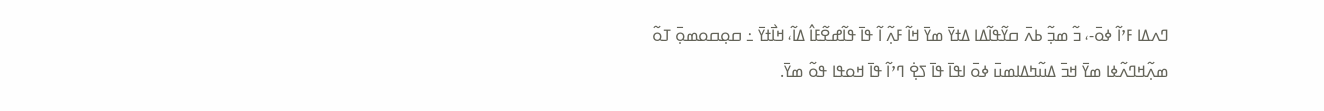ߣߍߡߊ ߓߴߊ߬ ߦߋ߫-، ߏ߬ ߘߏ߲߬ ߕߍ߫ ߛߌ߬ߟߊ߬ߡߊ ߡߙߌ߫ ߘߌ߫ ߞߊ߬ ߓߍ߲߬ ߊ߬ ߟߊ߫ ߟߊ߬ߝߐ߬ߓߊ߮ ߡߊ߬، ߞߊ߯ߙߌ߫ ߸ ߛߋ߲ߛߋߘߋ߲߫ ߠߋ߬ ߘߍ߲߬ߞߣߍ߬ߦߊ ߘߌ߫ ߞߏ߫ ߡߎ߬ߤߡߊߘߎ߫ ߦߋ߫ ߊߟߊ߫ ߟߊ߫ ߖߐ߲߭ ߣߴߊ߬ ߟߊ߫ ߞߋߟߊ ߟߋ߬ ߘߌ߫.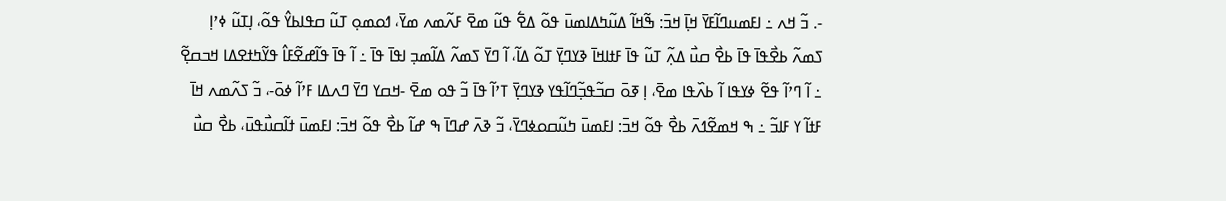-. ߏ߬ ߞߍ ߸ ߊߓߘߎߣߊ߬ߓߌ߫ ߞߊ߲߫ ߞߏ߫: ߒ߬ߞߊ߬ ߡߎ߬ߤߡߊߘߎ߫ ߟߋ߬ ߡߐ߱ ߟߎ߬ ߘߐ߫ ߓߍ߬ߘߍ ߘߌ߫، ߗߋߘߋ߲ ߠߎ߬ ߛߟߊߕߌ߮ ߟߋ߬، ߊ߲ߠߎ߬ ߦߴߊ߲ ߖߘߍ߬ ߕߐ߯ߟߊ߫ ߟߊ߫ ߕߐ߯ ߛߎ߯ ߡߍ߲߬ ߠߎ߬ ߟߊ߫ ߓߙߊߞߊ߫ ߢߌߣߌ߲߫ ߠߋ߬ ߡߊ߬، ߊ߬ ߣߌ߫ ߖߘߍ߬ ߡߊ߬ߘߏ߲ ߊߟߊ߫ ߟߊ߫ ߸ ߊ߬ ߟߊ߫ ߟߊ߬ߝߐ߬ߓߊ߮ ߟߌ߬ߤߙߐߡߊ ߞߏߛߐ߲߬ ߸ ߊ߬ ߣߴߊ߬ ߟߐ߬ ߦߌߟߊ ߊ߬ ߕߍ߰ߟߊ ߘߐ߫، ߊ߲ ߧߋ߫ ߛߏ߬ߟߏ߲߬ߣߊ߬ߟߌ ߢߌߣߌ߲߫ ߠߴߊ߬ ߟߊ߫ ߏ߬ ߟߋ ߘߐ߫ -ߞߛߌ ߣߌ߫ ߣߍߡߊ ߓߴߊ߬ ߦߋ߫-، ߏ߬ ߖߍ߬ߘߍ ߞߊ߫ ߓߙߊ߬ ߌ ߓߊߏ߬ ߸ ߒ ߞߘߐ߬ߗߍ߫ ߕߐ߯ ߟߋ߬ ߞߏ߫: ߊߓߘߎ߫ ߤߎ߬ߛߋߦߣߌ߫، ߏ߬ ߢߍ߫ ߝߣߊ߫ ߒ ߝߊ߬ ߕߐ߯ ߟߋ߬ ߞߏ߫: ߊߓߘߎ߫ ߙߊ߬ߛߎ߯ߟߎ߫، ߕߐ߯ ߛߎ߯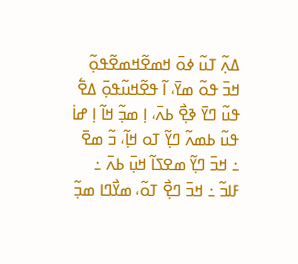ߡߍ߲߬ ߠߎ߬ ߦߋ߫ ߞߘߐ߬ߞߘߐ߬ߟߋ߲߬ ߞߏ߫ ߟߋ߬ ߘߌ߫، ߊ߬ ߟߐ߬ߞߎ߬ߟߋ߲߫ ߡߐ߱ ߟߎ߬ ߣߌ߫ ߢߐ߲߯ ߕߍ߫، ߊ߲ ߘߏ߲߬ ߞߊ߬ ߊ߲ ߝߊ߭ ߟߎ߬ ߕߘߍ߬ ߣߌ߲߬ ߠߋ ߞߊ߲߬، ߏ߬ ߘߐ߫ ߸ ߞߏ߫ ߣߌ߲߬ ߘߐߖߊ߬ ߞߎ߲߫ ߕߍ߫ ߸ ߓߊߏ߬ ߸ ߞߏ߫ ߣߐ߲߯ ߠߋ߬، ߘߌ߯ߣߊ ߘߏ߲߬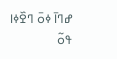ߝߣߊ߫ ߦߋ߫ ߣߐ߰ߦߊ ߟߋ߬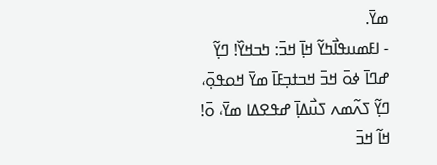ߘߌ߫.
- ߊߓߘߎߟߊ߯ߤߌ߬ ߞߊ߲߫ ߞߏ߫: ߤߏߞߌ߰! ߣߌ߲߬ ߝߣߊ߫ ߦߋ߫ ߞߏ߫ ߞߏߙߏ߲ߓߊ߫ ߘߌ߫ ߞߋߟߋ߲߫، ߣߌ߲߬ ߖߍ߬ߘߍ ߖߎ߯ߡߊ߲߫ ߝߟߐߡߊ ߘߌ߫، ߋ߫! ߞߊ߬ ߞߏ߫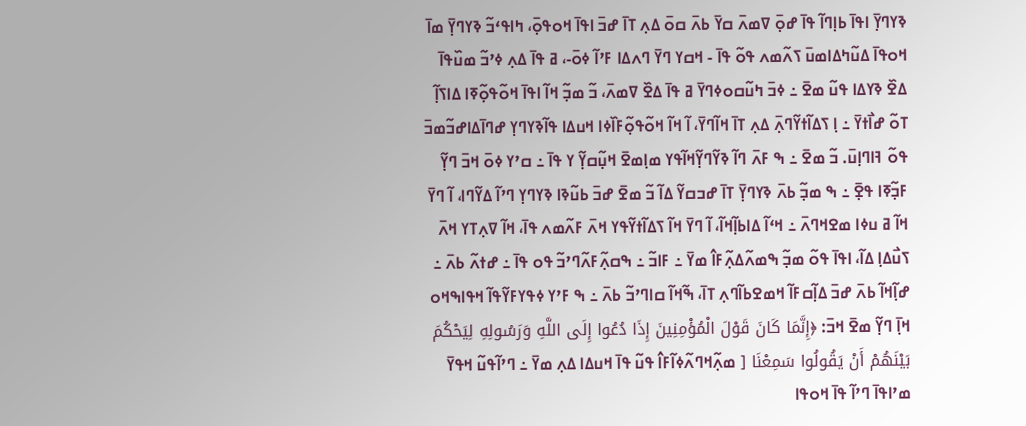ߢߌߣߌ߲߫ ߊߟߊ߫ ߕߊ߲ߣߊ߬ ߟߊ߫ ߝߋ߲߫ ߜߘߍ߫ ߛߌ߫ ߕߍ߫ ߛߋ߫ ߡߍ߲ ߠߊ߫ ߝߏ߫ ߊߟߊ߫ ߞߋߟߋ߲߫، ߤߊߟߵߏ߬ ߢߌߣߌ߲߫ ߘߊ߫ ߞߋߟߊ߫ ߡߎ߬ߤߡߊߘߎ߫ ߖߍ߬ߘߍ ߟߋ߬ ߟߊ߫ - ߞߛߌ ߣߌ߫ ߣߍߡߊ ߓߴߊ߬ ߦߋ߫-، ߥ ߟߊ߫ ߡߍ߲ ߦߴߏ߬ ߘߎ߰ߟߊ߫ ߡߐ߰ ߢߌߡߊ ߟߎ߬ ߘߐ߫ ߸ ߦߏ߫ ߤߎ߬ߛߋߦߣߌ߫ ߥ ߟߊ߫ ߡߐ߰ ߜߘߍ߫، ߏ߬ ߘߏ߲߬ ߞߊ߬ ߊߟߊ߫ ߞߋ߬ߟߋ߲߬ߧߊ ߡߊߖߊ߲߬ ߠߋ߬ ߝߊ߯ߙߌ߫ ߸ ߊ߲ ߖߡߊ߬ߙߌ߬ߣߍ߲߫ ߡߍ߲ ߠߊ߫ ߞߊ߬ߣߌ߫، ߊ߬ ߞߊ߬ ߞߋ߬ߟߋ߲߬ߓߊ߰ߦߊ ߞߎߡߊ ߟߊ߬ߢߌߣߌ߲ ߝߣߊ߫ߡߊߝߏ߬ߘߏ߫ ߟߋ߬ ߔߊߣߊ߲ߎ߫. ߏ߬ ߘߐ߫ ߸ ߒ ߓߍ߫ ߣߊ߬ ߢߌ߬ߣߌ߲߬ߞߊ߬ߟߌ ߘߊ߲ߘߐ߫ ߞߎ߲߬ߛߌ߲߬ ߌ ߟߊ߫ ߸ ߛߴߌ ߦߋ߫ ߞߏ߫ ߣߌ߲߬ ߓߏ߲߬ߧߊ ߟߐ߲߫ ߸ ߒ ߘߏ߲߬ ߕߍ߫ ߢߌߣߌ߲߫ ߠߊ߫ ߝߏߛߌ߬ ߡߊ߬ ߏ߬ ߘߐ߫ ߝߏ߫ ߕߎ߬ߢߊ ߢߌߣߌ߲ ߣߴߊ߬ ߡߌ߬ߣߊ، ߊ߬ ߣߌ߫ ߞߊ߬ ߥ ߎߦߊ ߘߐߞߣߍ߫ ߸ ߞߵߊ߬ ߡߊߕߊ߲߬ߞߊ߬، ߊ߬ ߣߌ߫ ߞߊ߬ ߖߡߊ߬ߙߌ߬ߟߌ ߞߍ߫ ߓߍ߬ߘߍ ߟߊ߫، ߞߊ߬ ߜߍ߲ߠߌ ߞߍ߫ ߖߎ߯ߡߊ߲ ߡߊ߬، ߊߟߊ߫ ߟߋ߬ ߘߏ߲߬ ߒߘߍ߬ߡߍ߲߬ߓߊ߮ ߘߌ߫ ߸ ߓߊߏ߬ ߸ ߒߛߍ߲߬ߓߍ߬ߣߴߏ߬ ߟߋ ߟߊ߫ ߸ ߝߙߍ߬ ߕߍ߫ ߸ ߝߊ߲߬ߞߊ߬ ߕߍ߫ ߝߏ߫ ߡߊ߲߬ߛߓߊ߬ ߞߘߐߕߊ߬ߣߍ߲ ߠߊ߫، ߒ߬ߞߊ߬ ߛߊߣߴߏ߬ ߕߍ߫ ߸ ߒ ߓߴߌ ߦߟߌߓߌ߬ߟߊ߬ ߞߟߊߒߞߋ ߞߊ߲߫ ߣߌ߲߬ ߘߐ߫ ߞߏ߫: ﴿إِنَّمَا كَانَ قَوْلَ الْمُؤْمِنِينَ إِذَا دُعُوا إِلَى اللَّهِ وَرَسُولِهِ لِيَحْكُمَ بَيْنَهُمْ أَنْ يَقُولُوا سَمِعْنَا [ ߘߍ߲߬ߞߣߍ߬ߦߊ߬ߓߊ߮ ߟߎ߬ ߟߊ߫ ߞߎߡߊ ߡߍ߲ ߘߌ߫ ߸ ߣߴߊ߬ߟߎ߬ ߞߟߌ߫ ߘߴߊߟߊ߫ ߣߴߊ߬ ߟߊ߫ ߞߋߟߊ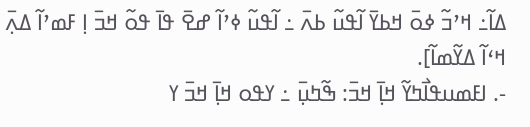ߡߊ߬߸ ߞߴߏ߬ ߦߋ߫ ߞߕߌ߫ ߊ߬ߟߎ߬ ߕߍ߫ ߸ ߊ߬ߟߎ߬ ߦߴߊ߬ ߝߐ߫ ߟߊ߫ ߟߋ߬ ߞߏ߫ ߊ߲ ߓߘߴߊ߬ ߡߍ߲߫ ߞߵߊ߬ ߡߌ߬ߘߊ߬].
-. ߊߓߘߎߟߊ߯ߤߌ߬ ߞߊ߲߫ ߞߏ߫: ߒ߬ߤߎ߲߫ ߸ ߌߟߋ ߞߊ߲߫ ߞߏ߫ ߌ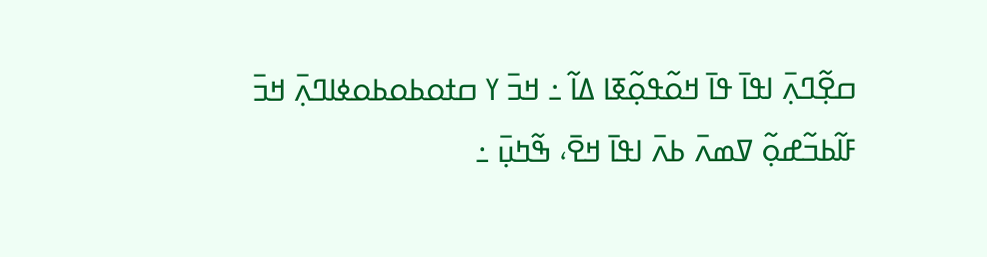ߛߐ߲߬ߣߍ߲߫ ߊߟߊ߫ ߟߊ߫ ߞߋ߬ߟߋ߲߬ߧߊ ߡߊ߬ ߸ ߞߏ߫ ߌ ߛߙߋߕߋߕߋߦߊߣߍ߲߫ ߞߏ߫ ߓߊ߬ߕߏ߬ߝߋ߲߬ ߜߘߍ߫ ߕߍ߫ ߊߟߊ߫ ߞߐ߫، ߒ߬ߤߎ߲߫ ߸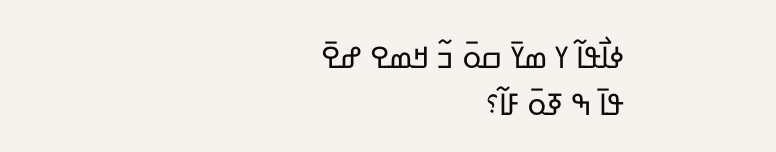ߦߊ߯ߟߊ߬ ߌ ߘߌ߫ ߛߋ߫ ߏ߬ ߞߘߐ ߝߐ߫ ߟߊ߫ ߒ ߧߋ߫ ߓߊ߬؟